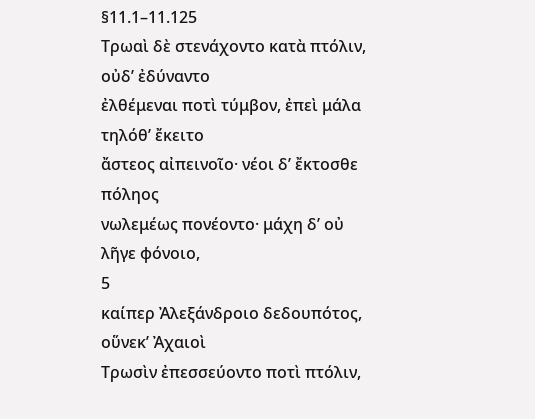§11.1–11.125
Τρωαὶ δὲ στενάχοντο κατὰ πτόλιν, οὐδʼ ἐδύναντο
ἐλθέμεναι ποτὶ τύμβον, ἐπεὶ μάλα τηλόθʼ ἔκειτο
ἄστεος αἰπεινοῖο· νέοι δʼ ἔκτοσθε πόληος
νωλεμέως πονέοντο· μάχη δʼ οὐ λῆγε φόνοιο,
5
καίπερ Ἀλεξάνδροιο δεδουπότος, οὕνεκʼ Ἀχαιοὶ
Τρωσὶν ἐπεσσεύοντο ποτὶ πτόλιν,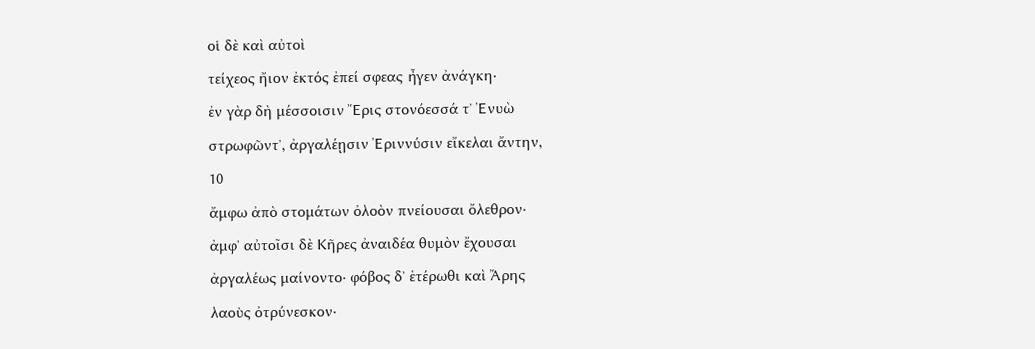οἱ δὲ καὶ αὐτοὶ
τείχεος ἤιον ἐκτός ἐπεί σφεας ἦγεν ἀνάγκη·
ἐν γὰρ δὴ μέσσοισιν Ἔρις στονόεσσά τʼ Ἐνυὼ
στρωφῶντʼ, ἀργαλέῃσιν Ἐριννύσιν εἴκελαι ἄντην,
10
ἄμφω ἀπὸ στομάτων ὀλοὸν πνείουσαι ὄλεθρον·
ἀμφʼ αὐτοῖσι δὲ Κῆρες ἀναιδέα θυμὸν ἔχουσαι
ἀργαλέως μαίνοντο· φόβος δʼ ἑτέρωθι καὶ Ἄρης
λαοὺς ὀτρύνεσκον·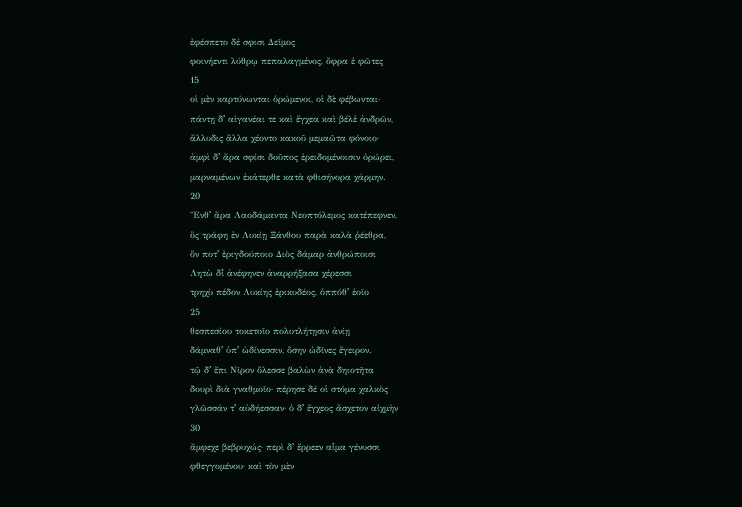ἐφέσπετο δέ σφισι Δεῖμος
φοινήεντι λύθρῳ πεπαλαγμένος, ὄφρα ἑ φῶτες
15
οἱ μὲν καρτύνωνται ὁρώμενοι, οἱ δὲ φέβωνται·
πάντῃ δʼ αἰγανέαι τε καὶ ἔγχεα καὶ βέλἐ ἀνδρῶν,
ἄλλυδις ἄλλα χέοντο κακοῦ μεμαῶτα φόνοιο·
ἀμφὶ δʼ ἄρα σφίσι δοῦπος ἐρειδομένοισιν ὀρώρει,
μαρναμένων ἑκάτερθε κατὰ φθισήνορα χάρμην.
20
Ἔνθʼ ἄρα Λαοδάμαντα Νεοπτόλεμος κατέπεφνεν,
ὃς τράφη ἐν Λυκίῃ Ξάνθου παρὰ καλὰ ῥέεθρα,
ὅν ποτʼ ἐριγδούποιο Διὸς δάμαρ ἀνθρώποισι
Λητὼ δἶ ἀνέφηνεν ἀναρρήξασα χέρεσσι
τρηχὺ πέδον Λυκίης ἐρικυδέος, ὁππόθʼ ἑοῖο
25
θεσπεσίου τοκετοῖο πολυτλήτῃσιν ἀνίῃ
δάμναθʼ ὑπʼ ὠδίνεσσιν, ὅσην ὠδῖνες ἔγειρον.
τῷ δʼ ἔπι Νῖρον ὄλεσσε βαλὼν ἀνὰ δηιοτῆτα
δουρὶ διὰ γναθμοῖο· πέρησε δέ οἱ στόμα χαλκὸς
γλῶσσάν τʼ αὐδήεσσαν· ὁ δʼ ἔγχεος ἄσχετον αἰχμὴν
30
ἄμφεχε βεβρυχώς· περὶ δʼ ἔρρεεν αἷμα γένυσσι
φθεγγομένου· καὶ τὸν μὲν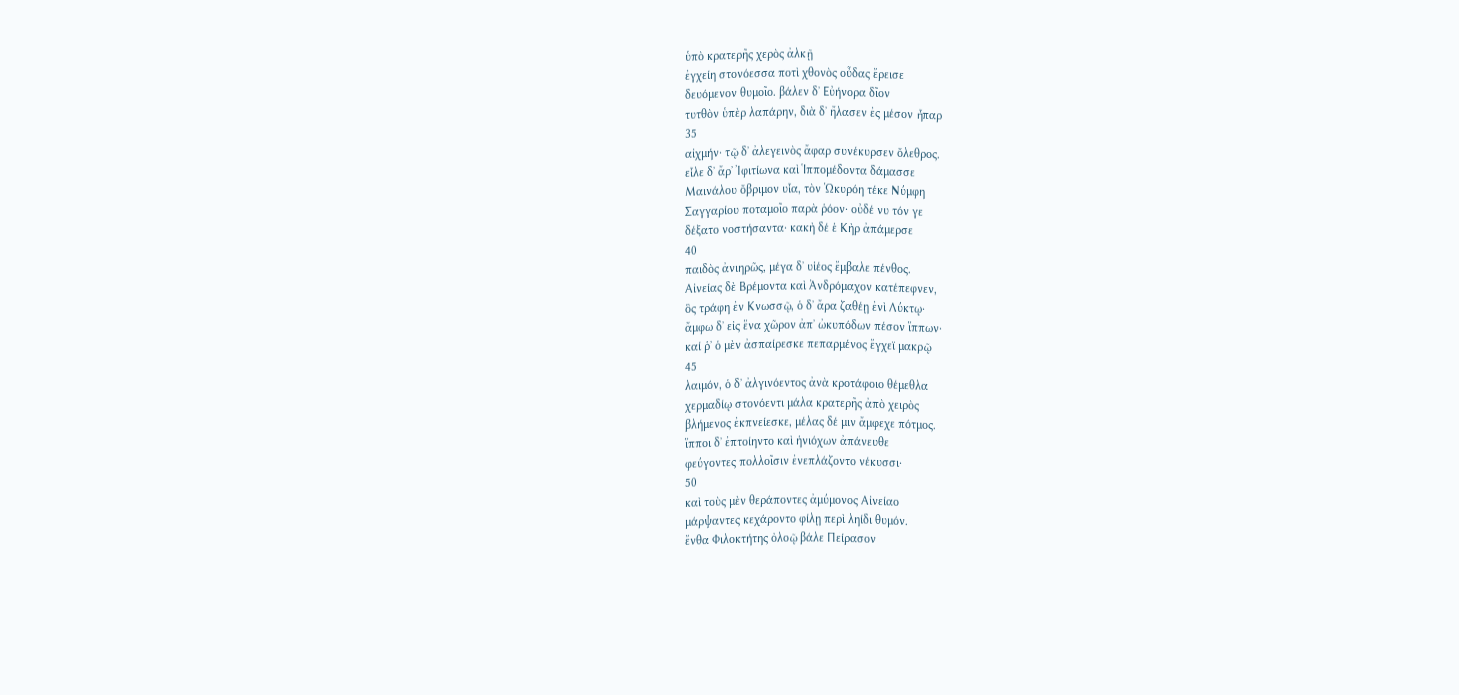ὑπὸ κρατερῆς χερὸς ἀλκῇ
ἐγχείη στονόεσσα ποτὶ χθονὸς οὖδας ἔρεισε
δευόμενον θυμοῖο. βάλεν δʼ Εὐήνορα δῖον
τυτθὸν ὑπὲρ λαπάρην, διὰ δʼ ἤλασεν ἐς μέσον ἧπαρ
35
αἰχμήν· τῷ δʼ ἀλεγεινὸς ἄφαρ συνέκυρσεν ὄλεθρος.
εἷλε δʼ ἄρʼ Ἰφιτίωνα καὶ Ἱππομέδοντα δάμασσε
Μαινάλου ὄβριμον υἷα, τὸν Ὡκυρόη τέκε Νύμφη
Σαγγαρίου ποταμοῖο παρὰ ῥόον· οὐδέ νυ τόν γε
δέξατο νοστήσαντα· κακὴ δέ ἑ Κὴρ ἀπάμερσε
40
παιδὸς ἀνιηρῶς, μέγα δʼ υἱέος ἔμβαλε πένθος.
Αἰνείας δὲ Βρέμοντα καὶ Ἀνδρόμαχον κατέπεφνεν,
ὃς τράφη ἐν Κνωσσῷ, ὁ δʼ ἄρα ζαθέῃ ἐνὶ Λύκτῳ·
ἄμφω δʼ εἰς ἕνα χῶρον ἀπʼ ὠκυπόδων πέσον ἵππων·
καί ῥʼ ὁ μὲν ἀσπαίρεσκε πεπαρμένος ἔγχεϊ μακρῷ
45
λαιμόν, ὁ δʼ ἀλγινόεντος ἀνὰ κροτάφοιο θέμεθλα
χερμαδίῳ στονόεντι μάλα κρατερῆς ἀπὸ χειρὸς
βλήμενος ἐκπνείεσκε, μέλας δέ μιν ἄμφεχε πότμος.
ἵπποι δʼ ἐπτοίηντο καὶ ἡνιόχων ἀπάνευθε
φεύγοντες πολλοῖσιν ἐνεπλάζοντο νέκυσσι·
50
καὶ τοὺς μὲν θεράποντες ἀμύμονος Αἰνείαο
μάρψαντες κεχάροντο φίλῃ περὶ ληίδι θυμόν.
ἔνθα Φιλοκτήτης ὀλοῷ βάλε Πείρασον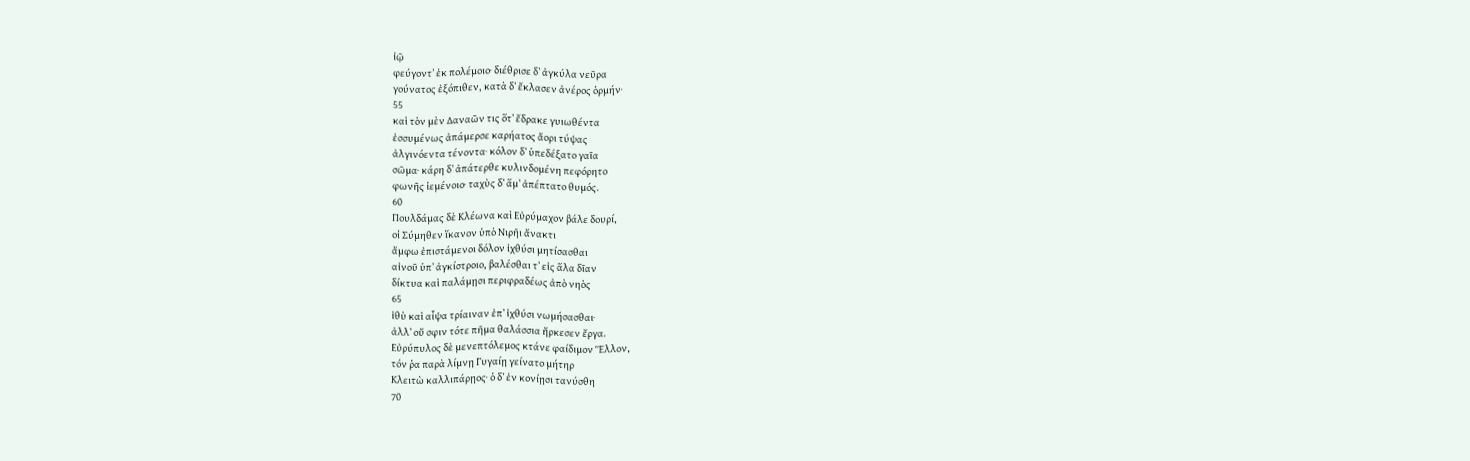ἰῷ
φεύγοντʼ ἐκ πολέμοιο· διέθρισε δʼ ἀγκύλα νεῦρα
γούνατος ἐξόπιθεν, κατὰ δʼ ἔκλασεν ἀνέρος ὁρμήν·
55
καὶ τὸν μὲν Δαναῶν τις ὅτʼ ἔδρακε γυιωθέντα
ἐσσυμένως ἀπάμερσε καρήατος ἄορι τύψας
ἀλγινόεντα τένοντα· κόλον δʼ ὑπεδέξατο γαῖα
σῶμα· κάρη δʼ ἀπάτερθε κυλινδομένη πεφόρητο
φωνῆς ἱεμένοιο· ταχὺς δʼ ἅμʼ ἀπέπτατο θυμός.
60
Πουλδάμας δὲ Κλέωνα καὶ Εὐρύμαχον βάλε δουρί,
οἱ Σύμηθεν ἵκανον ὑπὸ Νιρῆι ἄνακτι
ἄμφω ἐπιστάμενοι δόλον ἰχθύσι μητίσασθαι
αἰνοῦ ὑπʼ ἀγκίστροιο, βαλέσθαι τʼ εἰς ἅλα δῖαν
δίκτυα καὶ παλάμῃσι περιφραδέως ἀπὸ νηὸς
65
ἰθὺ καὶ αἶψα τρίαιναν ἐπʼ ἰχθύσι νωμήσασθαι·
ἀλλʼ οὔ σφιν τότε πῆμα θαλάσσια ἤρκεσεν ἔργα.
Εὐρύπυλος δὲ μενεπτόλεμος κτάνε φαίδιμον Ἕλλον,
τόν ῥα παρὰ λίμνῃ Γυγαίῃ γείνατο μήτηρ
Κλειτὼ καλλιπάρῃος· ὁ δʼ ἐν κονίῃσι τανύσθη
70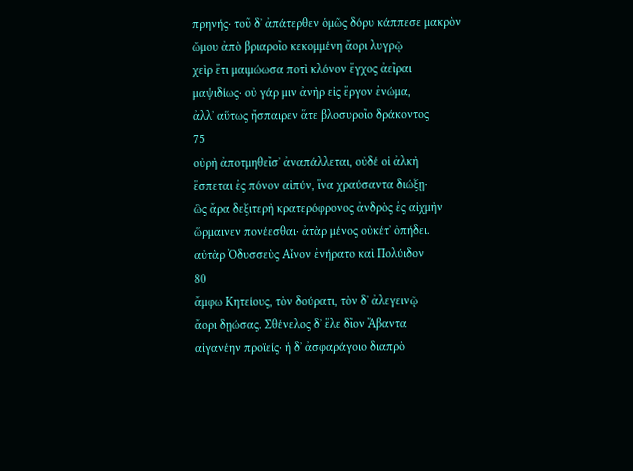πρηνής· τοῦ δʼ ἀπάτερθεν ὁμῶς δόρυ κάππεσε μακρὸν
ὤμου ἀπὸ βριαροῖο κεκομμένη ἄορι λυγρῷ
χεὶρ ἔτι μαιμώωσα ποτὶ κλόνον ἔγχος ἀεῖραι
μαψιδίως· οὐ γάρ μιν ἀνὴρ εἰς ἔργον ἐνώμα,
ἀλλʼ αὕτως ἤσπαιρεν ἅτε βλοσυροῖο δράκοντος
75
οὐρὴ ἀποτμηθεῖσʼ ἀναπάλλεται, οὐδέ οἱ ἀλκὴ
ἕσπεται ἐς πόνον αἰπύν, ἵνα χραύσαντα διώξῃ·
ὣς ἄρα δεξιτερὴ κρατερόφρονος ἀνδρὸς ἐς αἰχμὴν
ὥρμαινεν πονέεσθαι· ἀτὰρ μένος οὐκέτʼ ὀπήδει.
αὐτὰρ Ὀδυσσεὺς Αἶνον ἐνήρατο καὶ Πολύιδον
80
ἄμφω Κητείους, τὸν δούρατι, τὸν δʼ ἀλεγεινῷ
ἄορι δῃώσας. Σθένελος δʼ ἕλε δῖον Ἄβαντα
αἰγανέην προϊείς· ἡ δʼ ἀσφαράγοιο διαπρὸ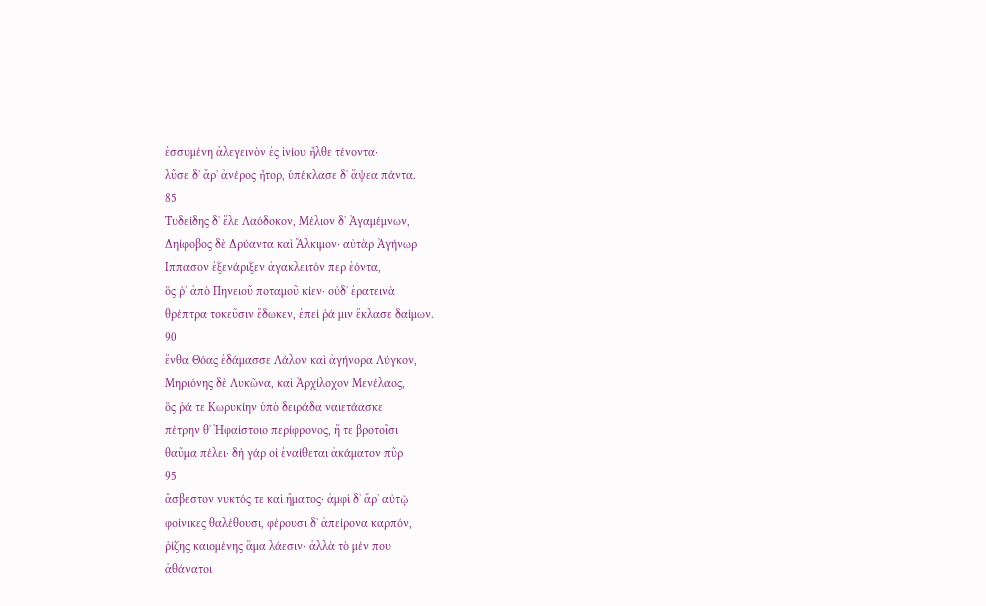ἐσσυμένη ἀλεγεινὸν ἐς ἰνίου ἦλθε τένοντα·
λῦσε δʼ ἄρʼ ἀνέρος ἦτορ, ὑπέκλασε δʼ ἅψεα πάντα.
85
Τυδείδης δʼ ἕλε Λαόδοκον, Μέλιον δʼ Ἀγαμέμνων,
Δηίφοβος δὲ Δρύαντα καὶ Ἄλκιμον· αὐτὰρ Ἀγήνωρ
Ιππασον ἐξενάριξεν ἀγακλειτόν περ ἐόντα,
ὅς ῥʼ ἀπὸ Πηνειοῦ ποταμοῦ κίεν· οὐδʼ ἐρατεινὰ
θρέπτρα τοκεῦσιν ἔδωκεν, ἐπεί ῥά μιν ἔκλασε δαίμων.
90
ἔνθα Θόας ἐδάμασσε Λάλον καὶ ἀγήνορα Λύγκον,
Μηριόνης δὲ Λυκῶνα, καὶ Ἀρχίλοχον Μενέλαος,
ὅς ῥά τε Κωρυκίην ὑπὸ δειράδα ναιετάασκε
πέτρην θʼ Ἡφαίστοιο περίφρονος, ἥ τε βροτοῖσι
θαῦμα πέλει· δὴ γάρ οἱ ἐναίθεται ἀκάματον πῦρ
95
ἄσβεστον νυκτός τε καὶ ἤματος· ἀμφὶ δʼ ἄρʼ αὐτῷ
φοίνικες θαλέθουσι, φέρουσι δʼ ἀπείρονα καρπόν,
ῥίζης καιομένης ἅμα λάεσιν· ἀλλὰ τὸ μέν που
ἀθάνατοι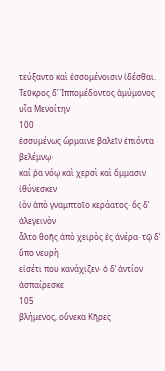τεύξαντο καὶ ἐσσομένοισιν ἰδέσθαι.
Τεῦκρος δʼ Ἱππομέδοντος ἀμύμονος υἷα Μενοίτην
100
ἐσσυμένως ὥρμαινε βαλεῖν ἐπιόντα βελέμνῳ·
καί ῥα νόῳ καὶ χερσὶ καὶ ὄμμασιν ἰθύνεσκεν
ἰὸν ἀπὸ γναμπτοῖο κεράατος· ὃς δʼ ἀλεγεινὸν
ἆλτο θοῆς ἀπὸ χειρὸς ἐς ἀνέρα· τῷ δʼ ὕπο νευρὴ
εἰσέτι που κανάχιζεν· ὁ δʼ ἀντίον ἀσπαίρεσκε
105
βλήμενος, οὕνεκα Κῆρες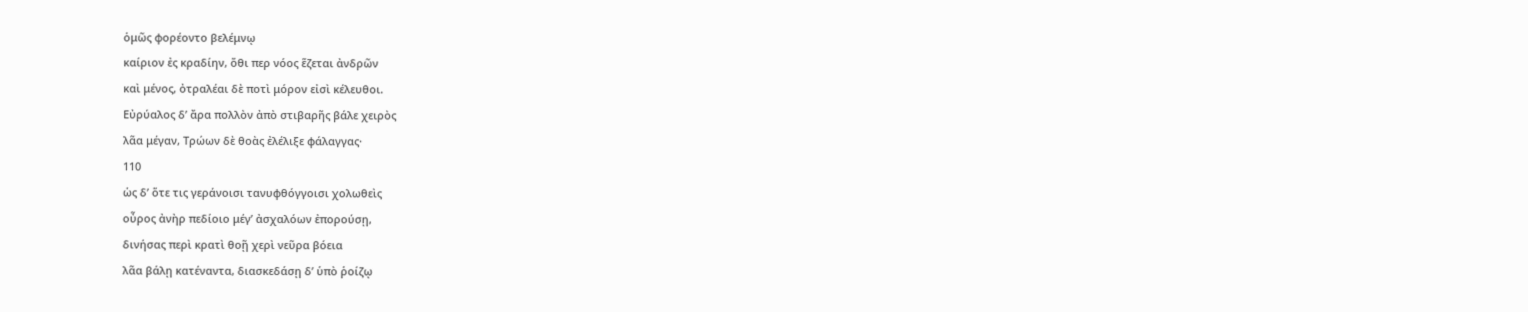ὁμῶς φορέοντο βελέμνῳ
καίριον ἐς κραδίην, ὅθι περ νόος ἕζεται ἀνδρῶν
καὶ μένος, ὀτραλέαι δὲ ποτὶ μόρον εἰσὶ κέλευθοι.
Εὐρύαλος δʼ ἄρα πολλὸν ἀπὸ στιβαρῆς βάλε χειρὸς
λᾶα μέγαν, Τρώων δὲ θοὰς ἐλέλιξε φάλαγγας·
110
ὡς δʼ ὅτε τις γεράνοισι τανυφθόγγοισι χολωθεὶς
οὖρος ἀνὴρ πεδίοιο μέγʼ ἀσχαλόων ἐπορούσῃ,
δινήσας περὶ κρατὶ θοῇ χερὶ νεῦρα βόεια
λᾶα βάλῃ κατέναντα, διασκεδάσῃ δʼ ὑπὸ ῥοίζῳ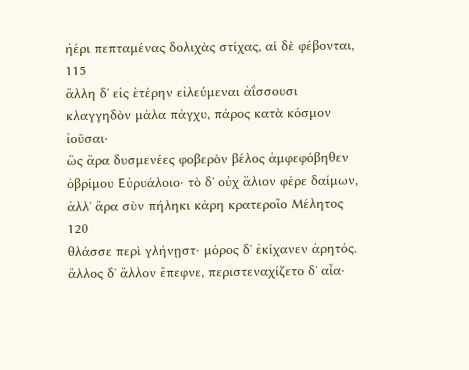ἠέρι πεπταμένας δολιχὰς στίχας, αἱ δὲ φέβονται,
115
ἄλλη δʼ εἰς ἑτέρην εἰλεύμεναι ἀΐσσουσι
κλαγγηδὸν μάλα πάγχυ, πάρος κατὰ κόσμον ἰοῦσαι·
ὣς ἄρα δυσμενέες φοβερὸν βέλος ἀμφεφόβηθεν
ὀβρίμου Εὐρυάλοιο· τὸ δʼ οὐχ ἅλιον φέρε δαίμων,
ἀλλʼ ἄρα σὺν πήληκι κάρη κρατεροῖο Μέλητος
120
θλάσσε περὶ γλήνῃστ· μόρος δʼ ἐκίχανεν ἀρητός.
ἄλλος δʼ ἄλλον ἔπεφνε, περιστεναχίζετο δʼ αἶα·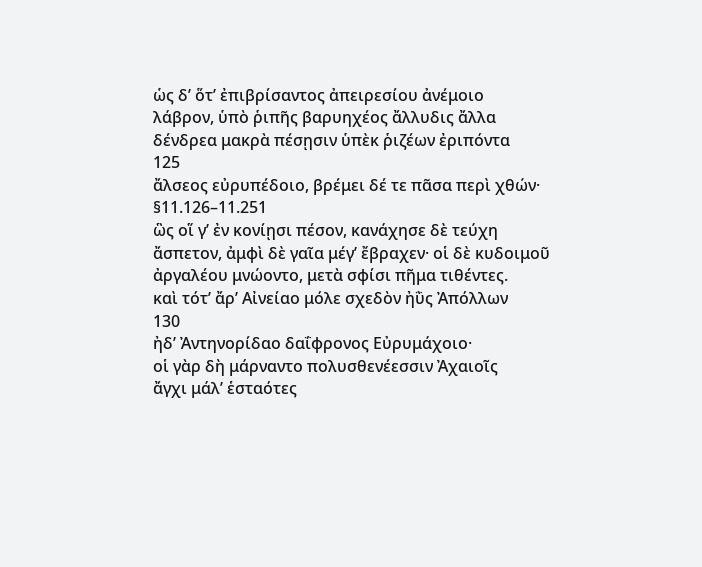ὡς δʼ ὅτʼ ἐπιβρίσαντος ἀπειρεσίου ἀνέμοιο
λάβρον, ὑπὸ ῥιπῆς βαρυηχέος ἄλλυδις ἄλλα
δένδρεα μακρὰ πέσῃσιν ὑπὲκ ῥιζέων ἐριπόντα
125
ἄλσεος εὐρυπέδοιο, βρέμει δέ τε πᾶσα περὶ χθών·
§11.126–11.251
ὣς οἵ γʼ ἐν κονίῃσι πέσον, κανάχησε δὲ τεύχη
ἄσπετον, ἀμφὶ δὲ γαῖα μέγʼ ἔβραχεν· οἱ δὲ κυδοιμοῦ
ἀργαλέου μνώοντο, μετὰ σφίσι πῆμα τιθέντες.
καὶ τότʼ ἄρʼ Αἰνείαο μόλε σχεδὸν ἠῢς Ἀπόλλων
130
ἠδʼ Ἀντηνορίδαο δαΐφρονος Εὐρυμάχοιο·
οἱ γὰρ δὴ μάρναντο πολυσθενέεσσιν Ἀχαιοῖς
ἄγχι μάλʼ ἑσταότες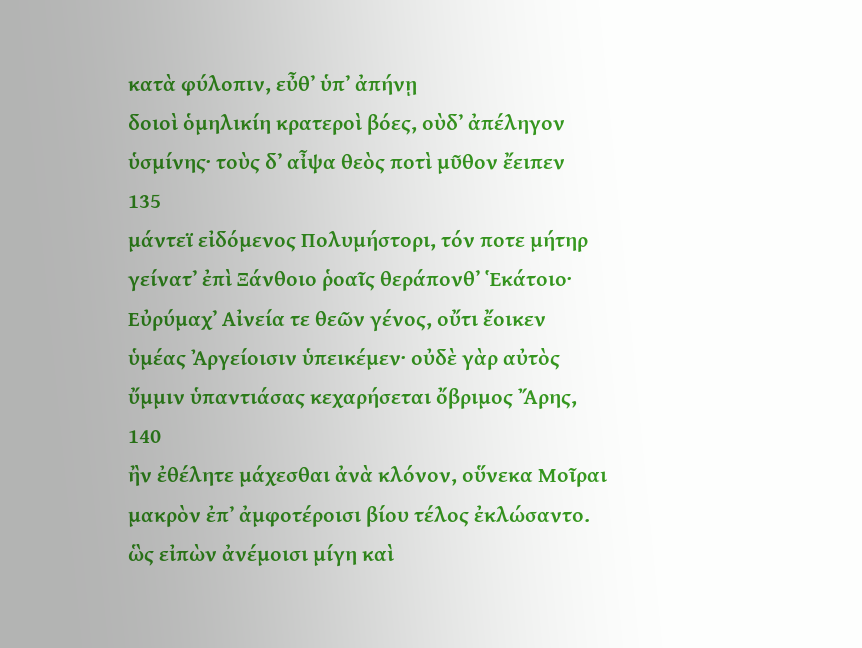κατὰ φύλοπιν, εὖθʼ ὑπʼ ἀπήνῃ
δοιοὶ ὁμηλικίη κρατεροὶ βόες, οὺδʼ ἀπέληγον
ὑσμίνης· τοὺς δʼ αἶψα θεὸς ποτὶ μῦθον ἔειπεν
135
μάντεϊ εἰδόμενος Πολυμήστορι, τόν ποτε μήτηρ
γείνατʼ ἐπὶ Ξάνθοιο ῥοαῖς θεράπονθʼ Ἑκάτοιο·
Εὐρύμαχʼ Αἰνεία τε θεῶν γένος, οὔτι ἔοικεν
ὑμέας Ἀργείοισιν ὑπεικέμεν· οὐδὲ γὰρ αὐτὸς
ὔμμιν ὑπαντιάσας κεχαρήσεται ὄβριμος Ἄρης,
140
ἢν ἐθέλητε μάχεσθαι ἀνὰ κλόνον, οὕνεκα Μοῖραι
μακρὸν ἐπʼ ἀμφοτέροισι βίου τέλος ἐκλώσαντο.
ὣς εἰπὼν ἀνέμοισι μίγη καὶ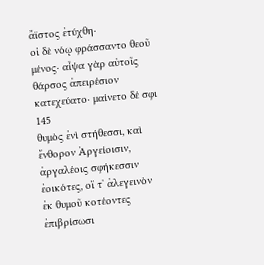ἄϊστος ἐτύχθη·
οἱ δὲ νόῳ φράσσαντο θεοῦ μένος· αἶψα γὰρ αὐτοῖς
θάρσος ἀπειρέσιον κατεχεύατο· μαίνετο δέ σφι
145
θυμὸς ἐνὶ στήθεσσι, καὶ ἔνθορον Ἀργείοισιν,
ἀργαλέοις σφήκεσσιν ἐοικότες, οἵ τʼ ἀλεγεινὸν
ἐκ θυμοῦ κοτέοντες ἐπιβρίσωσι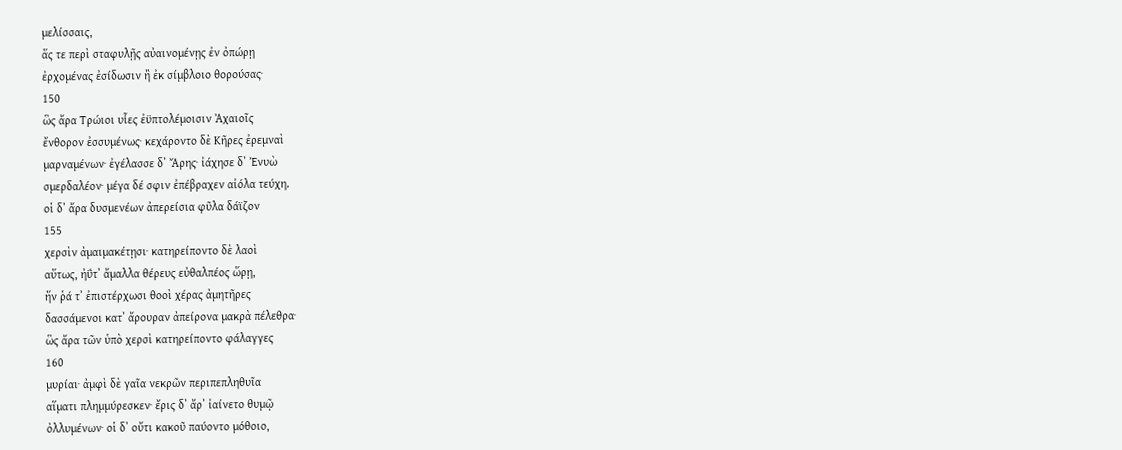μελίσσαις,
ἅς τε περὶ σταφυλῇς αὐαινομένῃς ἐν ὀπώρῃ
ἐρχομένας ἐσίδωσιν ἢ ἐκ σίμβλοιο θορούσας·
150
ὣς ἄρα Τρώιοι υἷες ἐϋπτολέμοισιν Ἀχαιοῖς
ἔνθορον ἐσσυμένως· κεχάροντο δὲ Κῆρες ἐρεμναὶ
μαρναμένων· ἐγέλασσε δʼ Ἄρης· ἰάχησε δʼ Ἐνυὼ
σμερδαλέον· μέγα δέ σφιν ἐπέβραχεν αἰόλα τεύχη.
οἱ δʼ ἄρα δυσμενέων ἀπερείσια φῦλα δάϊζον
155
χερσὶν ἀμαιμακέτῃσι· κατηρείποντο δὲ λαοὶ
αὕτως, ἠΰτʼ ἄμαλλα θέρευς εὐθαλπέος ὥρῃ,
ἥν ῥά τʼ ἐπιστέρχωσι θοοὶ χέρας ἀμητῆρες
δασσάμενοι κατʼ ἄρουραν ἀπείρονα μακρὰ πέλεθρα·
ὣς ἄρα τῶν ὑπὸ χερσὶ κατηρείποντο φάλαγγες
160
μυρίαι· ἀμφὶ δὲ γαῖα νεκρῶν περιπεπληθυῖα
αἵματι πλημμύρεσκεν· ἔρις δʼ ἄρʼ ἰαίνετο θυμῷ
ὀλλυμένων· οἱ δʼ οὔτι κακοῦ παύοντο μόθοιο,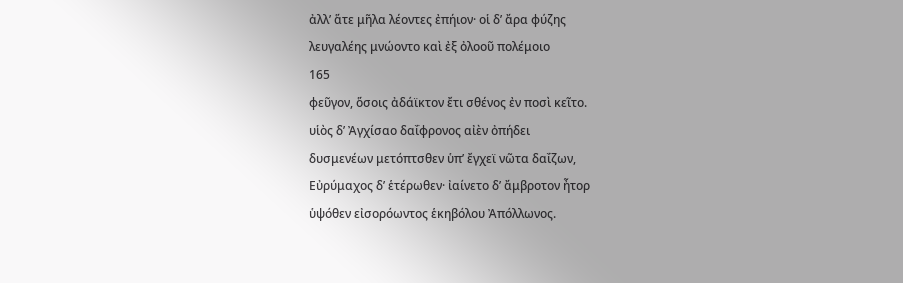ἀλλʼ ἅτε μῆλα λέοντες ἐπήιον· οἱ δʼ ἄρα φύζης
λευγαλέης μνώοντο καὶ ἐξ ὀλοοῦ πολέμοιο
165
φεῦγον, ὅσοις ἀδάϊκτον ἔτι σθένος ἐν ποσὶ κεῖτο.
υἱὸς δʼ Ἀγχίσαο δαΐφρονος αἰὲν ὀπήδει
δυσμενέων μετόπτσθεν ὑπʼ ἔγχεϊ νῶτα δαΐζων,
Εὐρύμαχος δʼ ἑτέρωθεν· ἰαίνετο δʼ ἄμβροτον ἦτορ
ὑψόθεν εἰσορόωντος ἑκηβόλου Ἀπόλλωνος.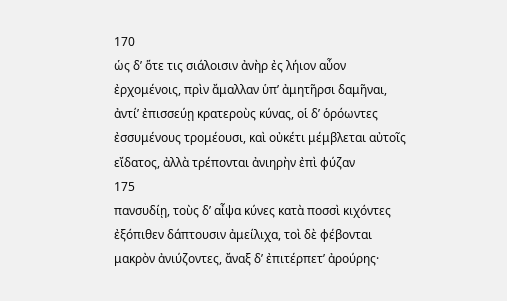170
ὡς δʼ ὅτε τις σιάλοισιν ἀνὴρ ἐς λήιον αὖον
ἐρχομένοις, πρὶν ἄμαλλαν ὑπʼ ἀμητῆρσι δαμῆναι,
ἀντίʼ ἐπισσεύῃ κρατεροὺς κύνας, οἱ δʼ ὁρόωντες
ἐσσυμένους τρομέουσι, καὶ οὐκέτι μέμβλεται αὐτοῖς
εἴδατος, ἀλλὰ τρέπονται ἀνιηρὴν ἐπὶ φύζαν
175
πανσυδίῃ, τοὺς δʼ αἶψα κύνες κατὰ ποσσὶ κιχόντες
ἐξόπιθεν δάπτουσιν ἀμείλιχα, τοὶ δὲ φέβονται
μακρὸν ἀνιύζοντες, ἄναξ δʼ ἐπιτέρπετʼ ἀρούρης·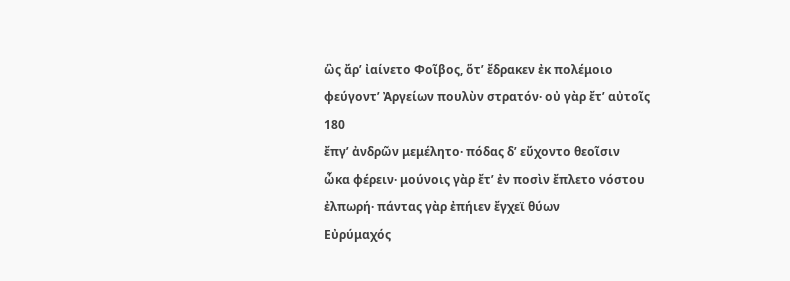ὣς ἄρʼ ἰαίνετο Φοῖβος, ὅτʼ ἔδρακεν ἐκ πολέμοιο
φεύγοντʼ Ἀργείων πουλὺν στρατόν· οὐ γὰρ ἔτʼ αὐτοῖς
180
ἔπγʼ ἀνδρῶν μεμέλητο· πόδας δʼ εὔχοντο θεοῖσιν
ὦκα φέρειν· μούνοις γὰρ ἔτʼ ἐν ποσὶν ἔπλετο νόστου
ἐλπωρή· πάντας γὰρ ἐπήιεν ἔγχεϊ θύων
Εὐρύμαχός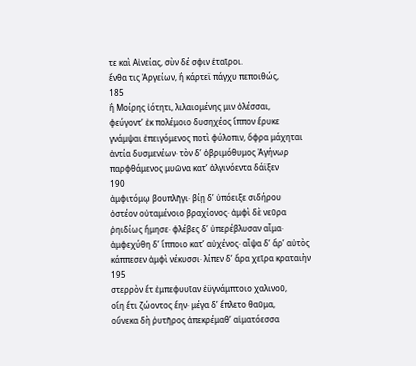τε καὶ Αἰνείας, σὺν δέ σφιν ἑταῖροι.
ἔνθα τις Ἀργείων, ἢ κάρτεϊ πάγχυ πεποιθώς,
185
ἢ Μοίρης ἰότητι, λιλαιομένης μιν ὀλέσσαι,
φεύγοντʼ ἐκ πολέμοιο δυσηχέος ἵππον ἔρυκε
γνάμψαι ἐπειγόμενος ποτὶ φύλοπιν, ὄφρα μάχηται
ἀντία δυσμενέων· τὸν δʼ ὀβριμόθυμος Ἀγήνωρ
παρφθάμενος μυῶνα κατʼ ἀλγινόεντα δάϊξεν
190
ἀμφιτόμῳ βουπλῆγι· βίῃ δʼ ὑπόειξε σιδήρου
ὀστέον οὐταμένοιο βραχίονος· ἀμφὶ δὲ νεῦρα
ῥηιδίως ἤμησε· φλέβες δʼ ὑπερέβλυσαν αἷμα·
ἀμφεχύθη δʼ ἵπποιο κατʼ αὐχένος· αἶψα δʼ ἄρʼ αὐτὸς
κάππεσεν ἀμφὶ νέκυσσι· λίπεν δʼ ἄρα χεῖρα κραταιὴν
195
στερρὸν ἔτ ἐμπεφυυῖαν ἐϋγνάμπτοιο χαλινοῦ,
οἵη ἔτι ζώοντος ἔην· μέγα δʼ ἔπλετο θαῦμα,
οὕνεκα δὴ ῥυτῆρος ἀπεκρέμαθʼ αἱματόεσσα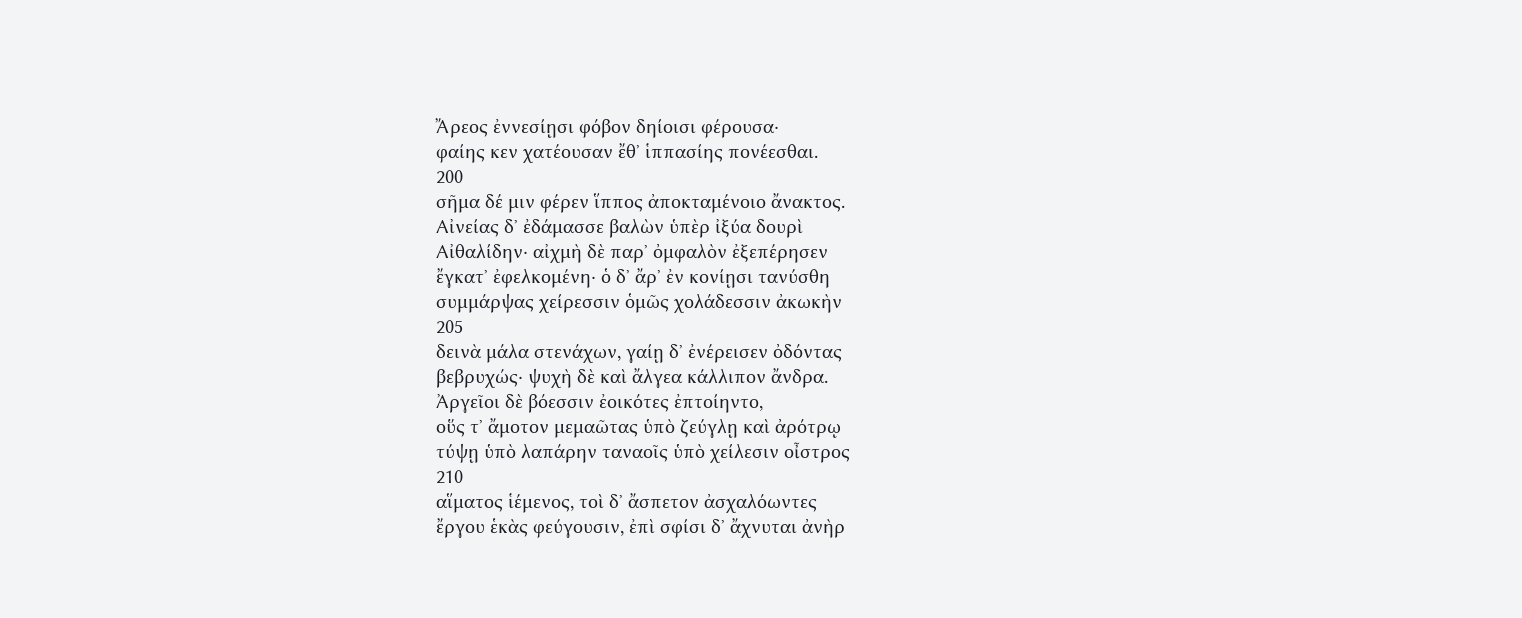Ἄρεος ἐννεσίῃσι φόβον δηίοισι φέρουσα·
φαίης κεν χατέουσαν ἔθʼ ἱππασίης πονέεσθαι.
200
σῆμα δέ μιν φέρεν ἵππος ἀποκταμένοιο ἄνακτος.
Αἰνείας δʼ ἐδάμασσε βαλὼν ὑπὲρ ἰξύα δουρὶ
Αἰθαλίδην· αἰχμὴ δὲ παρʼ ὀμφαλὸν ἐξεπέρησεν
ἔγκατʼ ἐφελκομένη· ὁ δʼ ἄρʼ ἐν κονίῃσι τανύσθη
συμμάρψας χείρεσσιν ὁμῶς χολάδεσσιν ἀκωκὴν
205
δεινὰ μάλα στενάχων, γαίῃ δʼ ἐνέρεισεν ὀδόντας
βεβρυχώς· ψυχὴ δὲ καὶ ἄλγεα κάλλιπον ἄνδρα.
Ἀργεῖοι δὲ βόεσσιν ἐοικότες ἐπτοίηντο,
οὕς τʼ ἄμοτον μεμαῶτας ὑπὸ ζεύγλῃ καὶ ἀρότρῳ
τύψῃ ὑπὸ λαπάρην ταναοῖς ὑπὸ χείλεσιν οἶστρος
210
αἵματος ἱέμενος, τοὶ δʼ ἄσπετον ἀσχαλόωντες
ἔργου ἑκὰς φεύγουσιν, ἐπὶ σφίσι δʼ ἄχνυται ἀνὴρ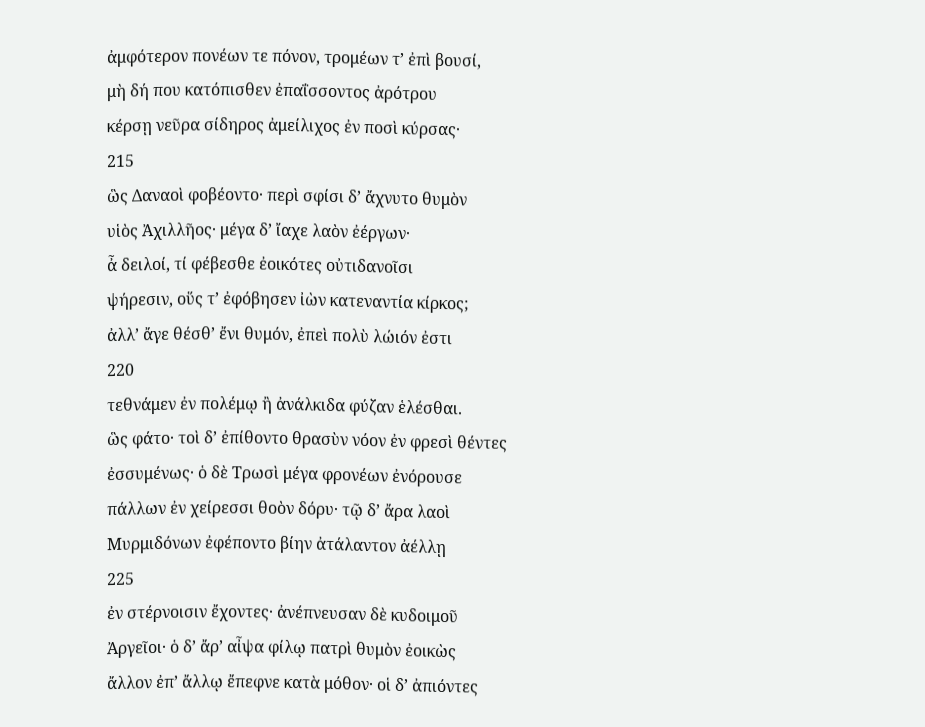ἀμφότερον πονέων τε πόνον, τρομέων τʼ ἐπὶ βουσί,
μὴ δή που κατόπισθεν ἐπαΐσσοντος ἀρότρου
κέρσῃ νεῦρα σίδηρος ἀμείλιχος ἐν ποσὶ κύρσας·
215
ὣς Δαναοὶ φοβέοντο· περὶ σφίσι δʼ ἄχνυτο θυμὸν
υἱὸς Ἀχιλλῆος· μέγα δʼ ἴαχε λαὸν ἐέργων·
ἆ δειλοί, τί φέβεσθε ἐοικότες οὐτιδανοῖσι
ψήρεσιν, οὕς τʼ ἐφόβησεν ἰὼν κατεναντία κίρκος;
ἀλλʼ ἄγε θέσθʼ ἔνι θυμόν, ἐπεὶ πολὺ λώιόν ἐστι
220
τεθνάμεν ἐν πολέμῳ ἢ ἀνάλκιδα φύζαν ἑλέσθαι.
ὣς φάτο· τοὶ δʼ ἐπίθοντο θρασὺν νόον ἐν φρεσὶ θέντες
ἐσσυμένως· ὁ δὲ Τρωσὶ μέγα φρονέων ἐνόρουσε
πάλλων ἐν χείρεσσι θοὸν δόρυ· τῷ δʼ ἄρα λαοὶ
Μυρμιδόνων ἐφέποντο βίην ἀτάλαντον ἀέλλῃ
225
ἐν στέρνοισιν ἔχοντες· ἀνέπνευσαν δὲ κυδοιμοῦ
Ἀργεῖοι· ὁ δʼ ἄρʼ αἶψα φίλῳ πατρὶ θυμὸν ἐοικὼς
ἄλλον ἐπʼ ἄλλῳ ἔπεφνε κατὰ μόθον· οἱ δʼ ἀπιόντες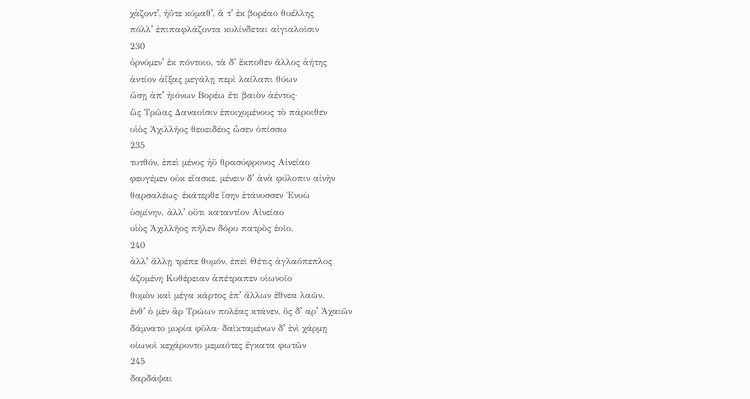χἀζοντʼ, ἠΰτε κύμαθʼ, ἅ τʼ ἐκ βορέαο θυέλλης
πόλλʼ ἐπιπαφλάζοντα κυλίνδεται αἰγιαλοῖσιν
230
ὀρνύμενʼ ἐκ πόντοιο, τὰ δʼ ἔκποθεν ἄλλος ἀήτης
ἀντίον ἀΐξας μεγάλῃ περὶ λαίλαπι θύων
ὤσῃ ἀπʼ ἠιόνων Βορέω ἔτι βαιὸν ἀέντος·
ὣς Τρῶας Δαναοῖσιν ἐποιχομένους τὸ πάροιθεν
υἱὸς Ἀχιλλῆος θεοειδέος ὦσεν ὀπίσσω
235
τυτθόν, ἐπεὶ μένος ἠῢ θρασύφρονος Αἰνείαο
φευγέμεν οὐκ εἴασκε, μένειν δʼ ἀνὰ φύλοπιν αἰνὴν
θαρσαλέως· ἑκάτερθε ἴσην ἐτάνυσσεν Ἐνυὼ
ὑσμίνην. ἀλλʼ οὔτι καταντίον Αἰνείαο
υἱὸς Ἀχιλλῆος πῆλεν δόρυ πατρὸς ἑοῖο,
240
ἀλλʼ ἄλλῃ τρέπε θυμόν, ἐπεὶ Θέτις ἀγλαόπεπλος
ἁζομένη Κυθέρειαν ἀπέτραπεν υἱωνοῖο
θυμὸν καὶ μέγα κάρτος ἐπʼ ἄλλων ἔθνεα λαῶν.
ἐνθʼ ὁ μὲν ἂρ Τρώων πολέας κτάνεν, ὃς δʼ αρʼ Ἀχαιῶν
δάμνατο μυρία φῦλα· δαϊκταμένων δʼ ἐνὶ χάρμῃ
οἰωνοὶ κεχάροντο μεμαότες ἔγκατα φωτῶν
245
δαρδάψαι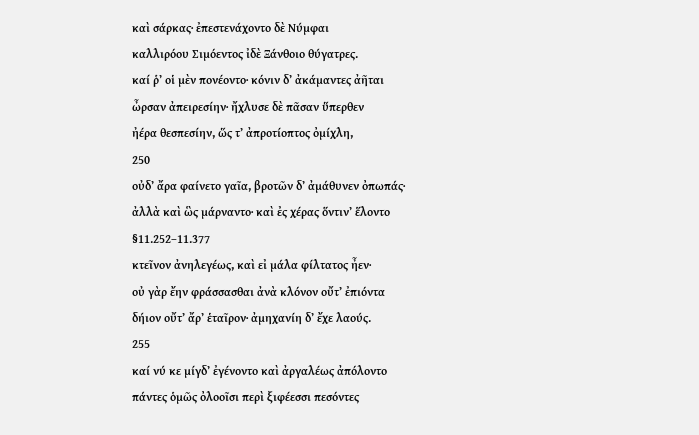καὶ σάρκας· ἐπεστενάχοντο δὲ Νύμφαι
καλλιρόου Σιμόεντος ἰδὲ Ξάνθοιο θύγατρες.
καί ῥʼ οἱ μὲν πονέοντο· κόνιν δʼ ἀκάμαντες ἀῆται
ὦρσαν ἀπειρεσίην· ἤχλυσε δὲ πᾶσαν ὕπερθεν
ἠέρα θεσπεσίην, ὥς τʼ ἀπροτίοπτος ὀμίχλη,
250
οὐδʼ ἄρα φαίνετο γαῖα, βροτῶν δʼ ἀμάθυνεν ὀπωπάς·
ἀλλὰ καὶ ὣς μάρναντο· καὶ ἐς χέρας ὅντινʼ ἕλοντο
§11.252–11.377
κτεῖνον ἀνηλεγέως, καὶ εἰ μάλα φίλτατος ἦεν·
οὐ γὰρ ἔην φράσσασθαι ἀνὰ κλόνον οὔτʼ ἐπιόντα
δήιον οὔτʼ ἄρʼ ἑταῖρον· ἀμηχανίη δʼ ἔχε λαούς.
255
καί νύ κε μίγδʼ ἐγένοντο καὶ ἀργαλέως ἀπόλοντο
πάντες ὁμῶς ὀλοοῖσι περὶ ξιφέεσσι πεσόντες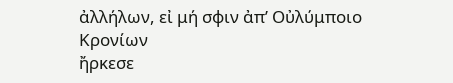ἀλλήλων, εἰ μή σφιν ἀπʼ Οὐλύμποιο Κρονίων
ἤρκεσε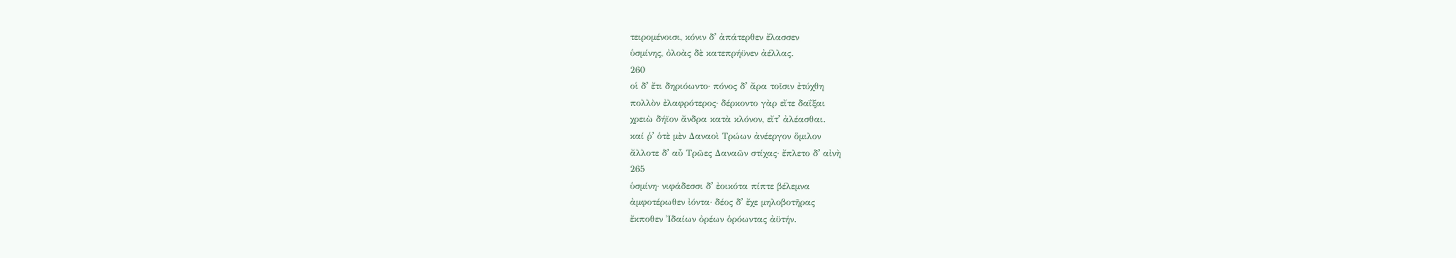τειρομένοισι, κόνιν δʼ ἀπάτερθεν ἔλασσεν
ὑσμίνης, ὀλοὰς δὲ κατεπρήϋνεν ἀέλλας.
260
οἱ δʼ ἔτι δηριόωντο· πόνος δʼ ἄρα τοῖσιν ἐτύχθη
πολλὸν ἐλαφρότερος· δέρκοντο γὰρ εἴτε δαΐξαι
χρειὼ δήϊον ἄνδρα κατὰ κλόνον, εἴτʼ ἀλέασθαι.
καί ῥʼ ὁτὲ μὲν Δαναοὶ Τρώων ἀνέεργον ὅμιλον
ἄλλοτε δʼ αὖ Τρῶες Δαναῶν στίχας· ἔπλετο δʼ αἰνὴ
265
ὑσμίνη· νιφάδεσσι δʼ ἐοικότα πίπτε βέλεμνα
ἀμφοτέρωθεν ἰόντα· δέος δʼ ἔχε μηλοβοτῆρας
ἔκποθεν Ἰδαίων ὀρέων ὁρόωντας ἀϋτήν.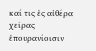καί τις ἐς αἰθέρα χεῖρας ἐπουρανίοισιν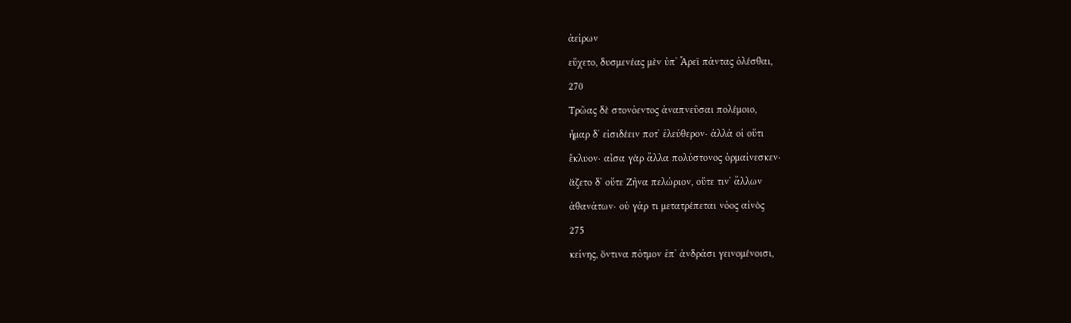ἀείρων
εὔχετο, δυσμενέας μὲν ὑπʼ Ἄρεϊ πάντας ὀλέσθαι,
270
Τρῶας δὲ στονόεντος ἀναπνεῦσαι πολέμοιο,
ἦμαρ δʼ εἰσιδέειν ποτʼ ἐλεύθερον· ἀλλά οἱ οὔτι
ἔκλυον· αἶσα γὰρ ἄλλα πολύστονος ὁρμαίνεσκεν·
ἅζετο δʼ οὔτε Ζῆνα πελώριον, οὔτε τινʼ ἄλλων
ἀθανάτων· οὐ γάρ τι μετατρέπεται νόος αἰνὸς
275
κείνης, ὅντινα πότμον ἐπʼ ἀνδράσι γεινομένοισι,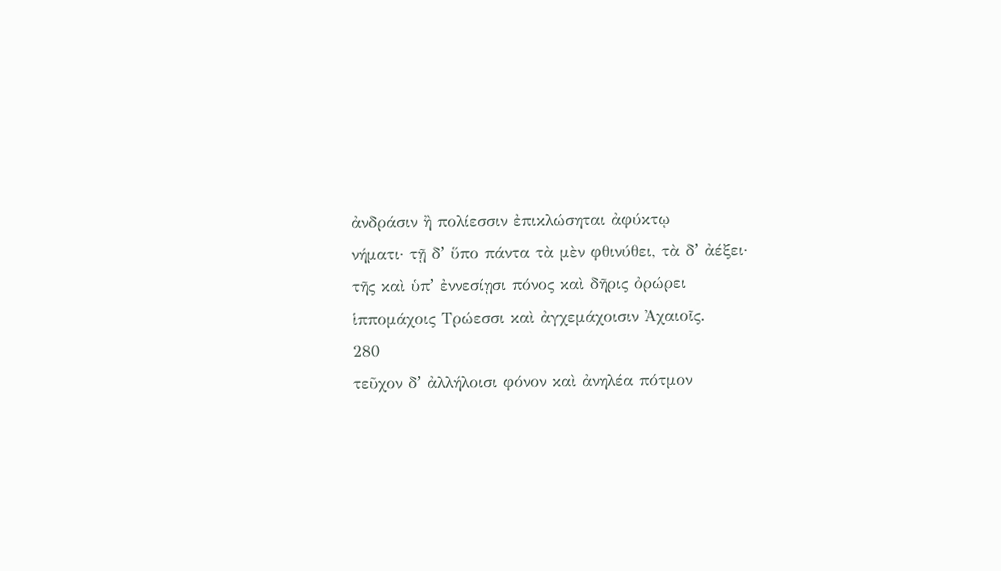ἀνδράσιν ἢ πολίεσσιν ἐπικλώσηται ἀφύκτῳ
νήματι· τῇ δʼ ὕπο πάντα τὰ μὲν φθινύθει, τὰ δʼ ἀέξει·
τῆς καὶ ὑπʼ ἐννεσίῃσι πόνος καὶ δῆρις ὀρώρει
ἱππομάχοις Τρώεσσι καὶ ἀγχεμάχοισιν Ἀχαιοῖς.
280
τεῦχον δʼ ἀλλήλοισι φόνον καὶ ἀνηλέα πότμον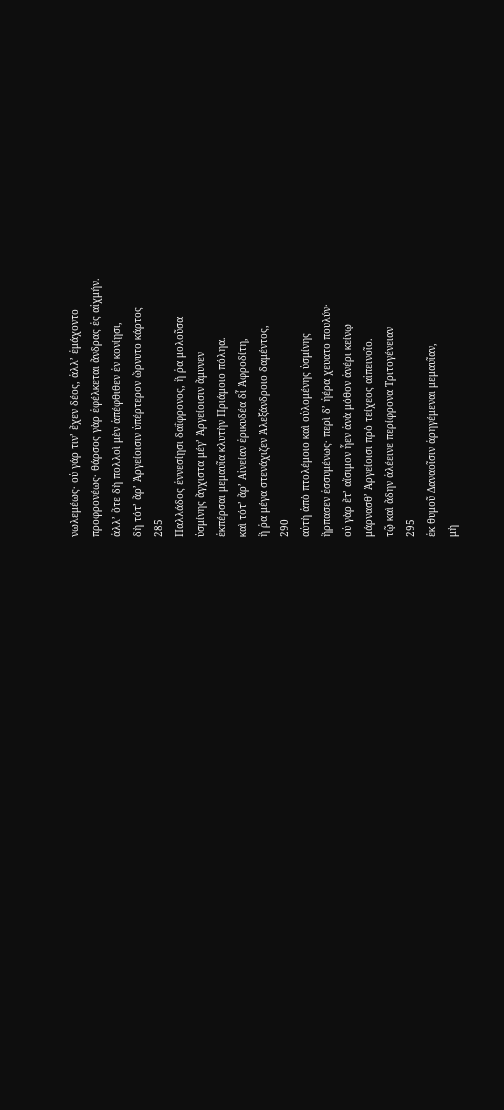νωλεμέως· οὐ γάρ τινʼ ἔχεν δέος, ἀλλʼ ἐμάχοντο
προφρονέως· θάρσος γὰρ ἐφέλκεται ἄνδρας ἐς αἰχμήν.
ἀλλʼ ὅτε δὴ πολλοὶ μὲν ἀπέφθιθεν ἐν κονίῃσι,
δὴ τότʼ ἄρʼ Ἀργείοισιν ὑπέρτερον ὤρνυτο κάρτος
285
Παλλάδος ἐννεσίῃσι δαΐφρονος, ἥ ῥα μολοῦσα
ὑσμίνης ἄγχιστα μέγʼ Ἀργείοισιν ἄμυνεν
ἐκπέρσαι μεμαυῖα κλυτὴν Πριάμοιο πόληα.
καὶ τότʼ ἄρʼ Αἰνείαν ἐρικυδέα δἶ Ἀφροδίτη,
ἥ ῥα μέγα στενάχιζεν Ἀλεξάνδροιο δαμέντος,
290
αὐτὴ ἀπὸ πτολέμοιο καὶ οὐλομένης ὑσμίνης
ἥρπασεν ἐσσυμένως· περὶ δʼ ἠέρα χευατο πουλύν·
οὐ γὰρ ἔτʼ αἴσιμον ἦεν ἀνὰ μόθον ἀνέρι κείνῳ
μάρνασθʼ Ἀργείοισι πρὸ τείχεος αἰπεινοῖο.
τῷ καὶ ἄδην ἀλέεινε περίφρονα Τριτογένειαν
295
ἐκ θυμοῦ Δαναοῖσιν ἀρηγέμεναι μεμαυῖαν,
μὴ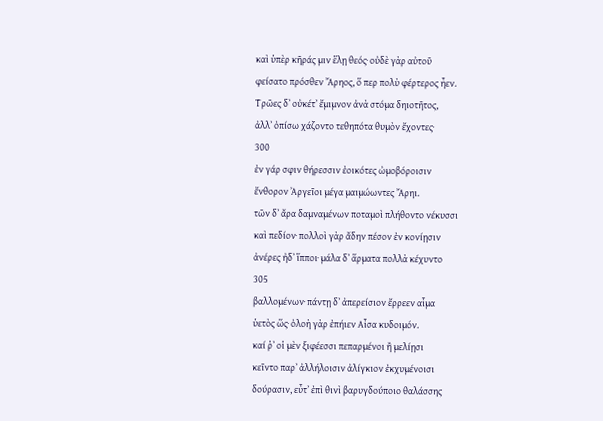καὶ ὑπὲρ κῆράς μιν ἕλῃ θεός· οὐδὲ γὰρ αὐτοῦ
φείσατο πρόσθεν Ἄρηος, ὅ περ πολὺ φέρτερος ἦεν.
Τρῶες δʼ οὐκέτʼ ἔμιμνον ἀνὰ στόμα δηιοτῆτος,
ἀλλʼ ὀπίσω χάζοντο τεθηπότα θυμὸν ἔχοντες·
300
ἐν γάρ σφιν θήρεσσιν ἐοικότες ὠμοβόροισιν
ἔνθορον Ἀργεῖοι μέγα μαιμώωντες Ἄρηι.
τῶν δʼ ἄρα δαμναμένων ποταμοὶ πλήθοντο νέκυσσι
καὶ πεδίον· πολλοὶ γὰρ ἄδην πέσον ἐν κονίῃσιν
ἀνέρες ἠδʼ ἵπποι· μάλα δʼ ἅρματα πολλὰ κέχυντο
305
βαλλομένων· πάντῃ δʼ ἀπερείσιον ἔρρεεν αἷμα
ὑετὸς ὥς· ὀλοὴ γὰρ ἐπήιεν Αἶσα κυδοιμόν.
καί ῥʼ οἱ μὲν ξιφέεσσι πεπαρμένοι ἢ μελίῃσι
κεῖντο παρʼ ἀλλήλοισιν ἀλίγκιον ἐκχυμένοισι
δούρασιν, εὖτʼ ἐπὶ θινὶ βαρυγδούποιο θαλάσσης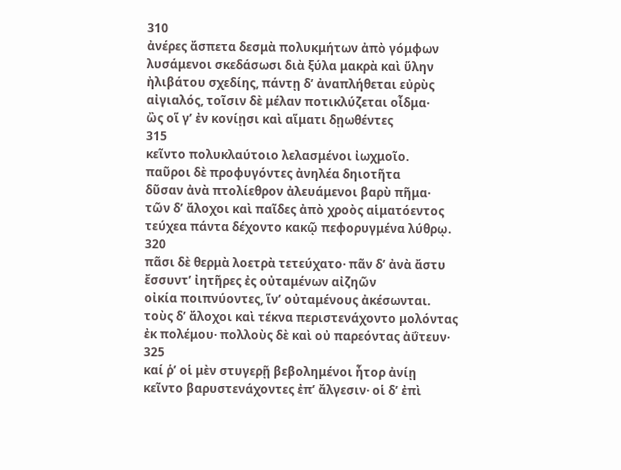310
ἀνέρες ἄσπετα δεσμὰ πολυκμήτων ἀπὸ γόμφων
λυσάμενοι σκεδάσωσι διὰ ξύλα μακρὰ καὶ ὕλην
ἠλιβάτου σχεδίης, πάντῃ δʼ ἀναπλήθεται εὐρὺς
αἰγιαλός, τοῖσιν δὲ μέλαν ποτικλύζεται οἶδμα·
ὢς οἵ γʼ ἐν κονίῃσι καὶ αἵματι δῃωθέντες
315
κεῖντο πολυκλαύτοιο λελασμένοι ἰωχμοῖο.
παῦροι δὲ προφυγόντες ἀνηλέα δηιοτῆτα
δῦσαν ἀνὰ πτολίεθρον ἀλευάμενοι βαρὺ πῆμα·
τῶν δʼ ἄλοχοι καὶ παῖδες ἀπὸ χροὸς αἱματόεντος
τεύχεα πάντα δέχοντο κακῷ πεφορυγμένα λύθρῳ.
320
πᾶσι δὲ θερμὰ λοετρὰ τετεύχατο· πᾶν δʼ ἀνὰ ἄστυ
ἔσσυντʼ ἰητῆρες ἐς οὐταμένων αἰζηῶν
οἰκία ποιπνύοντες, ἵνʼ οὐταμένους ἀκέσωνται.
τοὺς δʼ ἄλοχοι καὶ τέκνα περιστενάχοντο μολόντας
ἐκ πολέμου· πολλοὺς δὲ καὶ οὐ παρεόντας ἀΰτευν·
325
καί ῥʼ οἱ μὲν στυγερῇ βεβολημένοι ἦτορ ἀνίῃ
κεῖντο βαρυστενάχοντες ἐπʼ ἄλγεσιν· οἱ δʼ ἐπὶ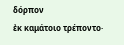δόρπον
ἐκ καμάτοιο τρέποντο·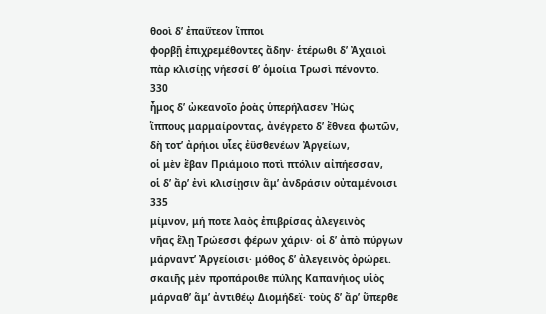θοοὶ δʼ ἐπαΰτεον ἵπποι
φορβῇ ἐπιχρεμέθοντες ἄδην· ἑτέρωθι δʼ Ἀχαιοὶ
πὰρ κλισίῃς νήεσσί θʼ ὁμοίια Τρωσὶ πένοντο.
330
ἦμος δʼ ὠκεανοῖο ῥοὰς ὑπερήλασεν Ἠὼς
ἵππους μαρμαίροντας, ἀνέγρετο δʼ ἔθνεα φωτῶν,
δὴ τοτʼ ἀρήιοι υἷες ἐϋσθενέων Ἀργείων,
οἱ μὲν ἔβαν Πριάμοιο ποτὶ πτόλιν αἰπήεσσαν,
οἱ δʼ ἄρʼ ἐνὶ κλισίῃσιν ἅμʼ ἀνδράσιν οὐταμένοισι
335
μίμνον, μή ποτε λαὸς ἐπιβρίσας ἀλεγεινὸς
νῆας ἕλῃ Τρώεσσι φέρων χάριν· οἱ δʼ ἀπὸ πύργων
μάρναντʼ Ἀργείοισι· μόθος δʼ ἀλεγεινὸς ὀρώρει.
σκαιῆς μὲν προπάροιθε πύλης Καπανήιος υἱὸς
μάρναθʼ ἅμʼ ἀντιθέῳ Διομήδεϊ· τοὺς δʼ ἄρʼ ὕπερθε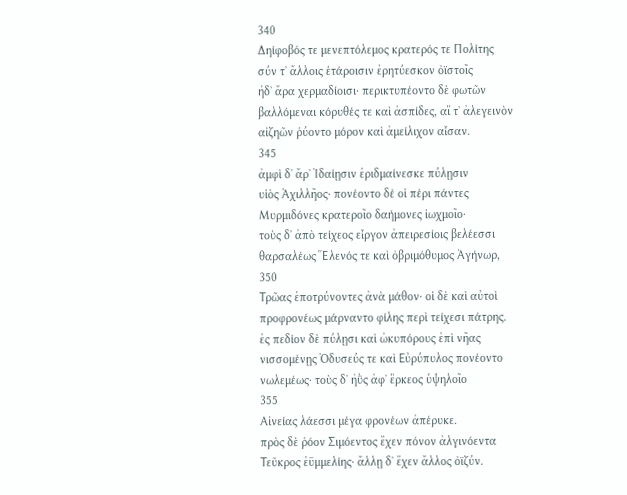340
Δηίφοβός τε μενεπτόλεμος κρατερός τε Πολίτης
σύν τʼ ἄλλοις ἑτάροισιν ἐρητύεσκον ὀϊστοῖς
ἠδʼ ἄρα χερμαδίοισι· περικτυπέοντο δὲ φωτῶν
βαλλόμεναι κόρυθές τε καὶ ἀσπίδες, αἵ τʼ ἀλεγεινὸν
αἰζηῶν ῥύοντο μόρον καὶ ἀμείλιχον αἶσαν.
345
ἀμφὶ δʼ ἄρʼ Ἰδαίῃσιν ἐριδμαίνεσκε πύλῃσιν
υἱὸς Ἀχιλλῆος· πονέοντο δέ οἱ πέρι πάντες
Μυρμιδόνες κρατεροῖο δαήμονες ἰωχμοῖο·
τοὺς δʼ ἀπὸ τείχεος εἶργον ἀπειρεσίοις βελέεσσι
θαρσαλέως Ἕλενός τε καὶ ὀβριμόθυμος Ἀγήνωρ,
350
Τρῶας ἐποτρύνοντες ἀνὰ μάθον· οἱ δὲ καὶ αὐτοὶ
προφρονέως μάρναντο φίλης περὶ τείχεσι πάτρης.
ἐς πεδίον δὲ πύλῃσι καὶ ὠκυπόρους ἐπὶ νῆας
νισσομένῃς Ὀδυσεύς τε καὶ Εὐρύπυλος πονέοντο
νωλεμέως· τοὺς δʼ ἠῢς ἀφʼ ἕρκεος ὑψηλοῖο
355
Αἰνείας λάεσσι μέγα φρονέων ἀπέρυκε.
πρὸς δὲ ῥόον Σιμόεντος ἔχεν πόνον ἀλγινόεντα
Τεῦκρος ἐϋμμελίης· ἄλλῃ δʼ ἔχεν ἄλλος ὀϊζύν.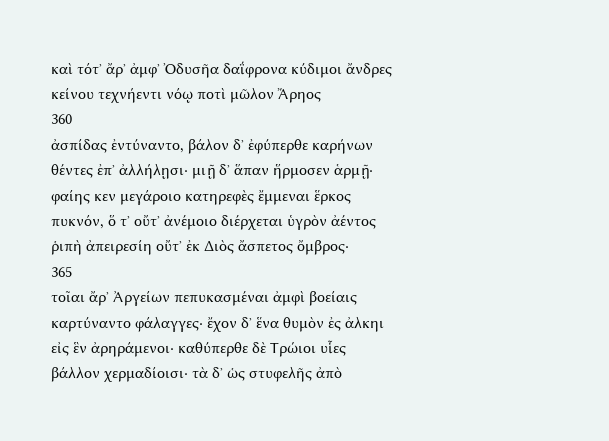καὶ τότʼ ἄρʼ ἀμφʼ Ὀδυσῆα δαΐφρονα κύδιμοι ἄνδρες
κείνου τεχνήεντι νόῳ ποτὶ μῶλον Ἄρηος
360
ἀσπίδας ἐντύναντο, βάλον δʼ ἐφύπερθε καρήνων
θέντες ἐπʼ ἀλλήλῃσι· μιῇ δʼ ἅπαν ἥρμοσεν ἁρμῇ·
φαίης κεν μεγάροιο κατηρεφὲς ἔμμεναι ἕρκος
πυκνόν, ὅ τʼ οὔτʼ ἀνέμοιο διέρχεται ὑγρὸν ἀέντος
ῥιπὴ ἀπειρεσίη οὔτʼ ἐκ Διὸς ἄσπετος ὄμβρος·
365
τοῖαι ἄρʼ Ἀργείων πεπυκασμέναι ἀμφὶ βοείαις
καρτύναντο φάλαγγες· ἔχον δʼ ἕνα θυμὸν ἐς ἀλκηι
εἰς ἓν ἀρηράμενοι· καθύπερθε δὲ Τρώιοι υἷες
βάλλον χερμαδίοισι· τὰ δʼ ὡς στυφελῆς ἀπὸ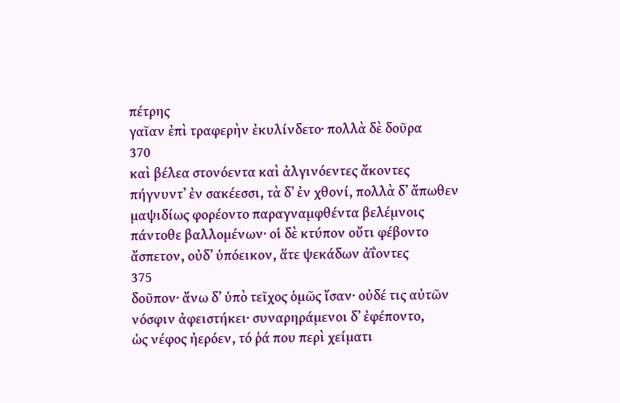πέτρης
γαῖαν ἐπὶ τραφερὴν ἐκυλίνδετο· πολλὰ δὲ δοῦρα
370
καὶ βέλεα στονόεντα καὶ ἀλγινόεντες ἄκοντες
πήγνυντʼ ἐν σακέεσσι, τὰ δʼ ἐν χθονί, πολλὰ δʼ ἄπωθεν
μαψιδίως φορέοντο παραγναμφθέντα βελέμνοις
πάντοθε βαλλομένων· οἱ δὲ κτύπον οὔτι φέβοντο
ἄσπετον, οὐδʼ ὑπόεικον, ἅτε ψεκάδων ἀΐοντες
375
δοῦπον· ἄνω δʼ ὑπὸ τεῖχος ὁμῶς ἴσαν· οὐδέ τις αὐτῶν
νόσφιν ἀφειστήκει· συναρηράμενοι δʼ ἐφέποντο,
ὡς νέφος ἠερόεν, τό ῥά που περὶ χείματι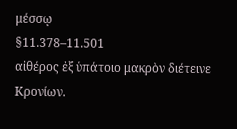μέσσῳ
§11.378–11.501
αἰθέρος ἐξ ὑπάτοιο μακρὸν διέτεινε Κρονίων.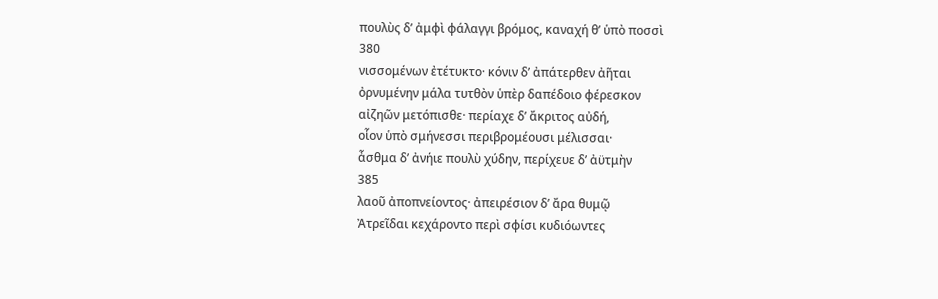πουλὺς δʼ ἀμφὶ φάλαγγι βρόμος, καναχή θʼ ὑπὸ ποσσὶ
380
νισσομένων ἐτέτυκτο· κόνιν δʼ ἀπάτερθεν ἀῆται
ὀρνυμένην μάλα τυτθὸν ὑπὲρ δαπέδοιο φέρεσκον
αἰζηῶν μετόπισθε· περίαχε δʼ ἄκριτος αὐδή,
οἷον ὑπὸ σμήνεσσι περιβρομέουσι μέλισσαι·
ἆσθμα δʼ ἀνήιε πουλὺ χύδην, περίχευε δʼ ἀϋτμὴν
385
λαοῦ ἀποπνείοντος· ἀπειρέσιον δʼ ἄρα θυμῷ
Ἀτρεῖδαι κεχάροντο περὶ σφίσι κυδιόωντες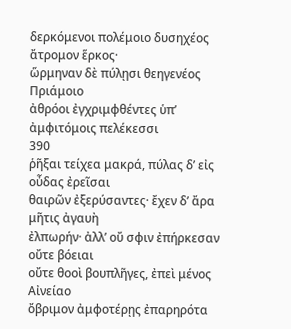δερκόμενοι πολέμοιο δυσηχέος ἄτρομον ἕρκος·
ὥρμηναν δὲ πύλῃσι θεηγενέος Πριάμοιο
ἀθρόοι ἐγχριμφθέντες ὑπʼ ἀμφιτόμοις πελέκεσσι
390
ῥῆξαι τείχεα μακρά, πύλας δʼ εἰς οὖδας ἐρεῖσαι
θαιρῶν ἐξερύσαντες· ἔχεν δʼ ἄρα μῆτις ἀγαυὴ
ἐλπωρήν· ἀλλʼ οὔ σφιν ἐπήρκεσαν οὔτε βόειαι
οὔτε θοοὶ βουπλῆγες, ἐπεὶ μένος Αἰνείαο
ὄβριμον ἀμφοτέρῃς ἐπαρηρότα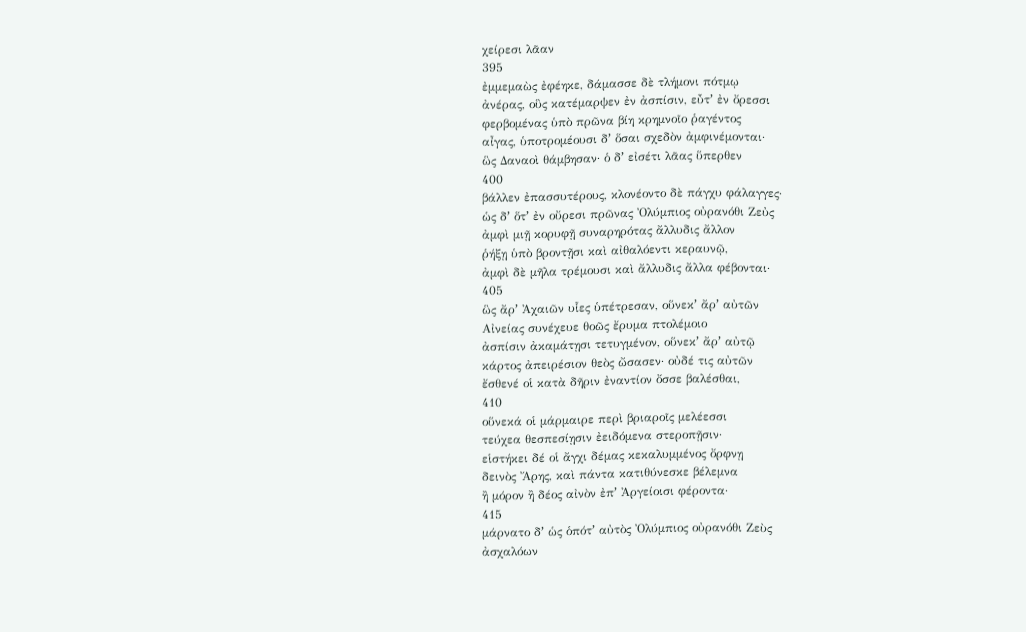χείρεσι λᾶαν
395
ἐμμεμαὼς ἐφέηκε, δάμασσε δὲ τλήμονι πότμῳ
ἀνέρας, οὓς κατέμαρψεν ἐν ἀσπίσιν, εὖτʼ ἐν ὄρεσσι
φερβομένας ὑπὸ πρῶνα βίη κρημνοῖο ῥαγέντος
αἶγας, ὑποτρομέουσι δʼ ὅσαι σχεδὸν ἀμφινέμονται·
ὣς Δαναοὶ θάμβησαν· ὁ δʼ εἰσέτι λᾶας ὕπερθεν
400
βάλλεν ἐπασσυτέρους, κλονέοντο δὲ πάγχυ φάλαγγες·
ὡς δʼ ὅτʼ ἐν οὔρεσι πρῶνας Ὀλύμπιος οὐρανόθι Ζεὐς
ἀμφὶ μιῇ κορυφῇ συναρηρότας ἄλλυδις ἄλλον
ῥήξῃ ὑπὸ βροντῇσι καὶ αἰθαλόεντι κεραυνῷ,
ἀμφὶ δὲ μῆλα τρέμουσι καὶ ἄλλυδις ἄλλα φέβονται·
405
ὣς ἄρʼ Ἀχαιῶν υἷες ὑπέτρεσαν, οὕνεκʼ ἄρʼ αὐτῶν
Αἰνείας συνέχευε θοῶς ἔρυμα πτολέμοιο
ἀσπίσιν ἀκαμάτῃσι τετυγμένον, οὕνεκʼ ἄρʼ αὐτῷ
κάρτος ἀπειρέσιον θεὸς ὤσασεν· οὐδέ τις αὐτῶν
ἔσθενέ οἱ κατὰ δῆριν ἐναντίον ὄσσε βαλέσθαι,
410
οὕνεκά οἱ μάρμαιρε περὶ βριαροῖς μελέεσσι
τεύχεα θεσπεσίῃσιν ἐειδόμενα στεροπῇσιν·
εἱστήκει δέ οἱ ἄγχι δέμας κεκαλυμμένος ὄρφνῃ
δεινὸς Ἄρης, καὶ πάντα κατιθύνεσκε βέλεμνα
ἢ μόρον ἢ δέος αἰνὸν ἐπʼ Ἀργείοισι φέροντα·
415
μάρνατο δʼ ὡς ὁπότʼ αὐτὸς Ὀλύμπιος οὐρανόθι Ζεὺς
ἀσχαλόων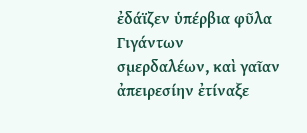ἐδάϊζεν ὑπέρβια φῦλα Γιγάντων
σμερδαλέων, καὶ γαῖαν ἀπειρεσίην ἐτίναξε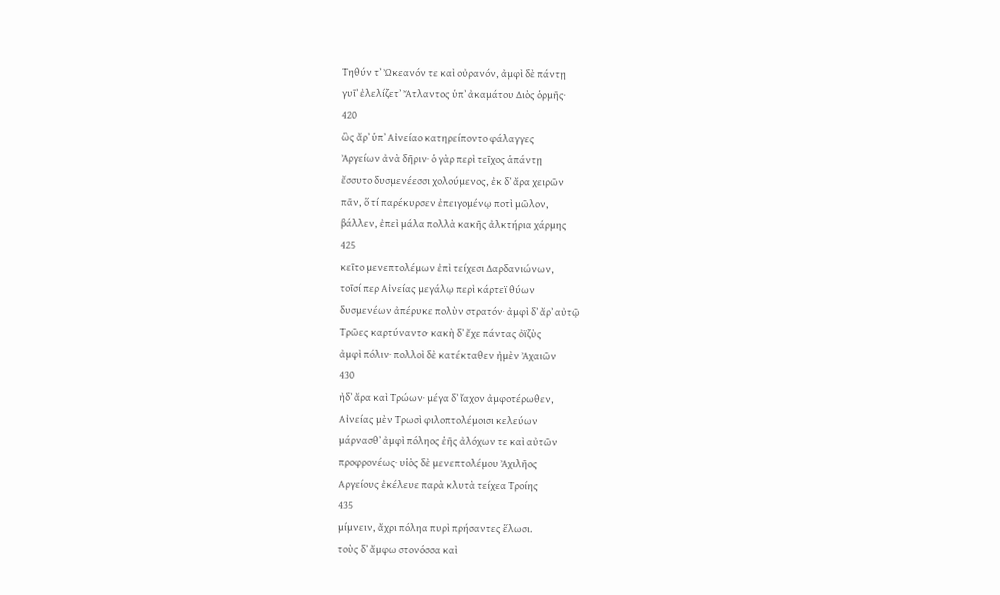Τηθύν τʼ Ὠκεανόν τε καὶ οὐρανόν, ἀμφὶ δὲ πάντῃ
γυῖʼ ἐλελίζετʼ Ἄτλαντος ὑπʼ ἀκαμάτου Διὸς ὁρμῆς·
420
ὣς ἄρʼ ὑπʼ Αἰνείαο κατηρείποντο φάλαγγες
Ἀργείων ἀνὰ δῆριν· ὁ γὰρ περὶ τεῖχος ἁπάντῃ
ἔσσυτο δυσμενέεσσι χολούμενος, ἐκ δʼ ἄρα χειρῶν
πᾶν, ὅ τί παρέκυρσεν ἐπειγομένῳ ποτὶ μῶλον,
βάλλεν, ἐπεὶ μάλα πολλὰ κακῆς ἀλκτήρια χάρμης
425
κεῖτο μενεπτολέμων ἐπὶ τείχεσι Δαρδανιώνων,
τοῖσί περ Αἰνείας μεγάλῳ περὶ κάρτεϊ θύων
δυσμενέων ἀπέρυκε πολὺν στρατόν· ἀμφὶ δʼ ἄρʼ αὐτῷ
Τρῶες καρτύναντο· κακὴ δʼ ἔχε πάντας ὀϊζὺς
ἀμφὶ πόλιν· πολλοὶ δὲ κατέκταθεν ἠμὲν Ἀχαιῶν
430
ἠδʼ ἄρα καὶ Τρώων· μέγα δʼ ἴαχον ἀμφοτέρωθεν,
Αἰνείας μὲν Τρωσὶ φιλοπτολέμοισι κελεύων
μάρνασθʼ ἀμφὶ πόληος ἑῆς ἀλόχων τε καὶ αὐτῶν
προφρονέως· υἱὸς δὲ μενεπτολέμου Ἀχιλῆος
Αργείους ἐκέλευε παρὰ κλυτὰ τείχεα Τροίης
435
μίμνειν, ἄχρι πόληα πυρὶ πρήσαντες ἕλωσι.
τοὺς δʼ ἄμφω στονόσσα καὶ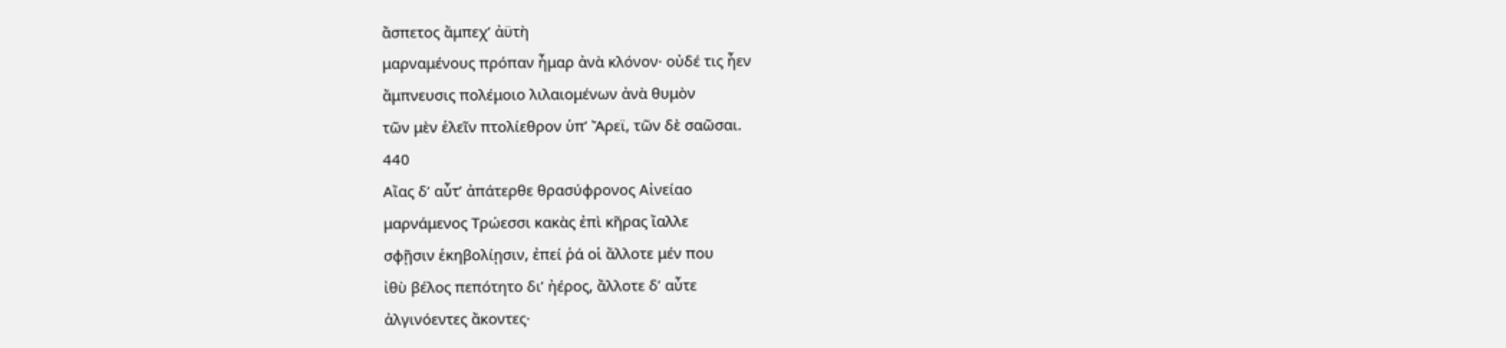ἄσπετος ἄμπεχʼ ἀϋτὴ
μαρναμένους πρόπαν ἦμαρ ἀνὰ κλόνον· οὐδέ τις ἦεν
ἄμπνευσις πολέμοιο λιλαιομένων ἀνὰ θυμὸν
τῶν μὲν ἑλεῖν πτολίεθρον ὑπʼ Ἄρεϊ, τῶν δὲ σαῶσαι.
440
Αἴας δʼ αὖτʼ ἀπάτερθε θρασύφρονος Αἰνείαο
μαρνάμενος Τρώεσσι κακὰς ἐπὶ κῆρας ἴαλλε
σφῇσιν ἑκηβολίῃσιν, ἐπεί ῥά οἱ ἄλλοτε μέν που
ἰθὺ βέλος πεπότητο διʼ ἠέρος, ἄλλοτε δʼ αὖτε
ἀλγινόεντες ἄκοντες·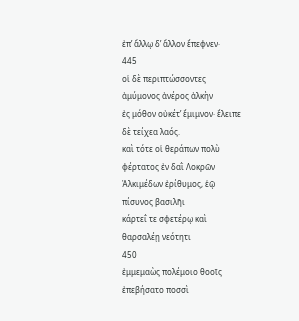ἐπʼ ἄλλῳ δʼ ἄλλον ἔπεφνεν·
445
οἱ δὲ περιπτώσσοντες ἀμύμονος ἀνέρος ἀλκὴν
ἐς μόθον οὐκέτʼ ἔμιμνον· ἔλειπε δὲ τείχεα λαός.
καὶ τότε οἱ θεράπων πολὺ φέρτατος ἐν δαῒ Λοκρῶν
Ἀλκιμέδων ἐρίθυμος, ἑῷ πίσυνος βασιλῆι
κάρτεΐ τε σφετέρῳ καὶ θαρσαλέῃ νεότητι
450
ἐμμεμαὼς πολέμοιο θοοῖς ἐπεβήσατο ποσσὶ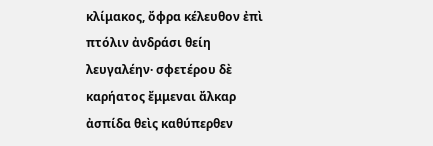κλίμακος, ὄφρα κέλευθον ἐπὶ πτόλιν ἀνδράσι θείη
λευγαλέην· σφετέρου δὲ καρήατος ἔμμεναι ἄλκαρ
ἀσπίδα θεὶς καθύπερθεν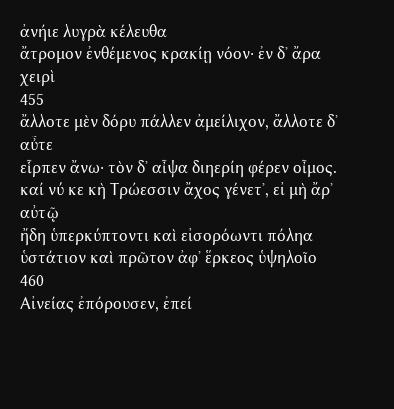ἀνήιε λυγρὰ κέλευθα
ἄτρομον ἐνθέμενος κρακίῃ νόον· ἐν δʼ ἄρα χειρὶ
455
ἄλλοτε μὲν δόρυ πάλλεν ἀμείλιχον, ἄλλοτε δʼ αὖτε
εἷρπεν ἄνω· τὸν δʼ αἶψα διηερίη φέρεν οἶμος.
καί νύ κε κὴ Τρώεσσιν ἄχος γένετʼ, εἰ μὴ ἄρʼ αὐτῷ
ἤδη ὑπερκύπτοντι καὶ εἰσορόωντι πόληα
ὑστάτιον καὶ πρῶτον ἀφʼ ἕρκεος ὑψηλοῖο
460
Αἰνείας ἐπόρουσεν, ἐπεί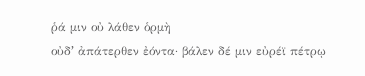ῥά μιν οὐ λάθεν ὁρμὴ
οὐδʼ ἀπάτερθεν ἐόντα· βάλεν δέ μιν εὐρέϊ πέτρῳ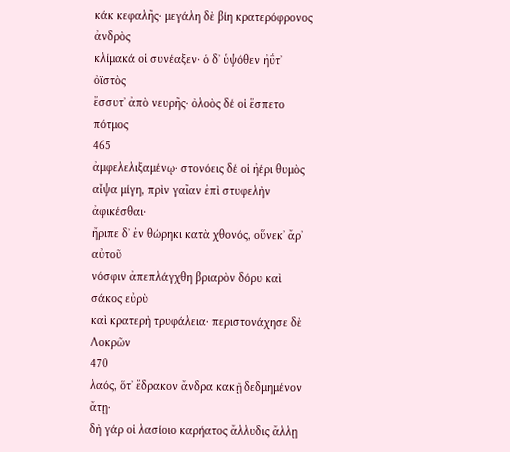κάκ κεφαλῆς· μεγάλη δὲ βίη κρατερόφρονος ἀνδρὸς
κλίμακά οἱ συνέαξεν· ὁ δʼ ὑψόθεν ἠΰτʼ ὀϊστὸς
ἔσσυτʼ ἀπὸ νευρῆς· ὀλοὸς δέ οἱ ἕσπετο πότμος
465
ἀμφελελιξαμένῳ· στονόεις δέ οἱ ἠέρι θυμὸς
αἶψα μίγη, πρὶν γαῖαν ἐπὶ στυφελὴν ἀφικέσθαι·
ἤριπε δʼ ἐν θώρηκι κατὰ χθονός, οὕνεκʼ ἄρʼ αὐτοῦ
νόσφιν ἀπεπλάγχθη βριαρὸν δόρυ καὶ σάκος εὐρὺ
καὶ κρατερὴ τρυφάλεια· περιστονάχησε δὲ Λοκρῶν
470
λαός, ὅτʼ ἔδρακον ἄνδρα κακῇ δεδμημένον ἄτῃ·
δὴ γάρ οἱ λασίοιο καρήατος ἄλλυδις ἄλλῃ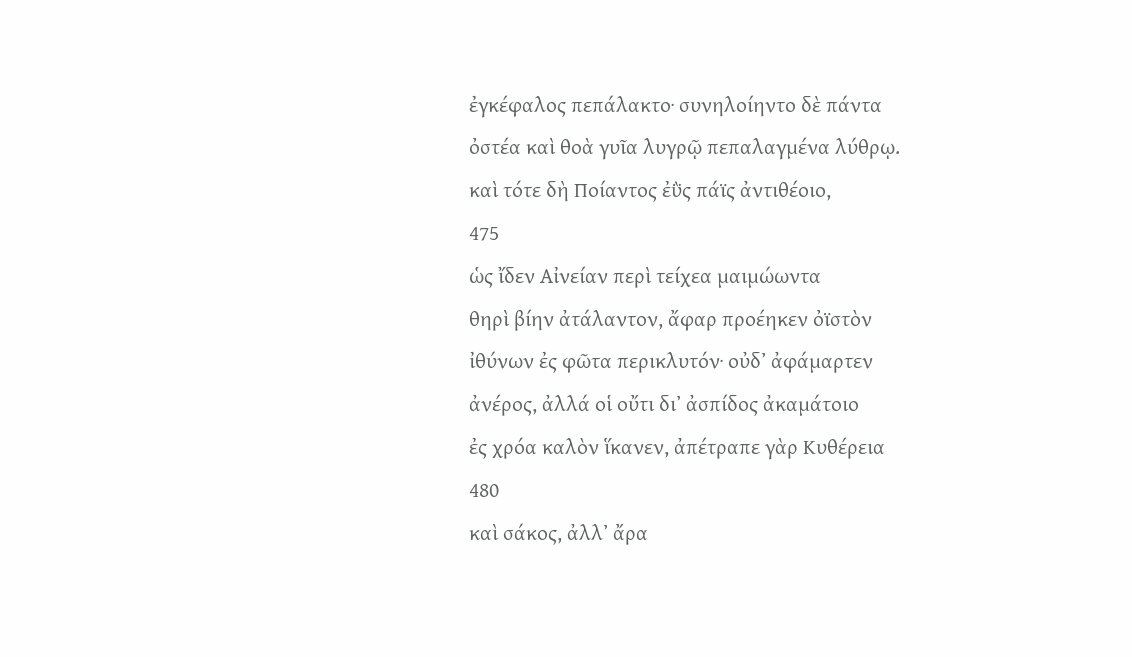ἐγκέφαλος πεπάλακτο· συνηλοίηντο δὲ πάντα
ὀστέα καὶ θοὰ γυῖα λυγρῷ πεπαλαγμένα λύθρῳ.
καὶ τότε δὴ Ποίαντος ἐῢς πάϊς ἀντιθέοιο,
475
ὡς ἴδεν Αἰνείαν περὶ τείχεα μαιμώωντα
θηρὶ βίην ἀτάλαντον, ἄφαρ προέηκεν ὀϊστὸν
ἰθύνων ἐς φῶτα περικλυτόν· οὐδʼ ἀφάμαρτεν
ἀνέρος, ἀλλά οἱ οὔτι διʼ ἀσπίδος ἀκαμάτοιο
ἐς χρόα καλὸν ἵκανεν, ἀπέτραπε γὰρ Κυθέρεια
480
καὶ σάκος, ἀλλʼ ἄρα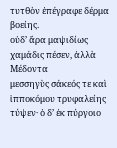τυτθὸν ἐπέγραφε δέρμα βοείης.
οὐδʼ ἄρα μαψιδίως χαμάδις πέσεν, ἀλλὰ Μέδοντα
μεσσηγὺς σάκεός τε καὶ ἱπποκόμου τρυφαλείης
τύψεν· ὁ δʼ ἐκ πύργοιο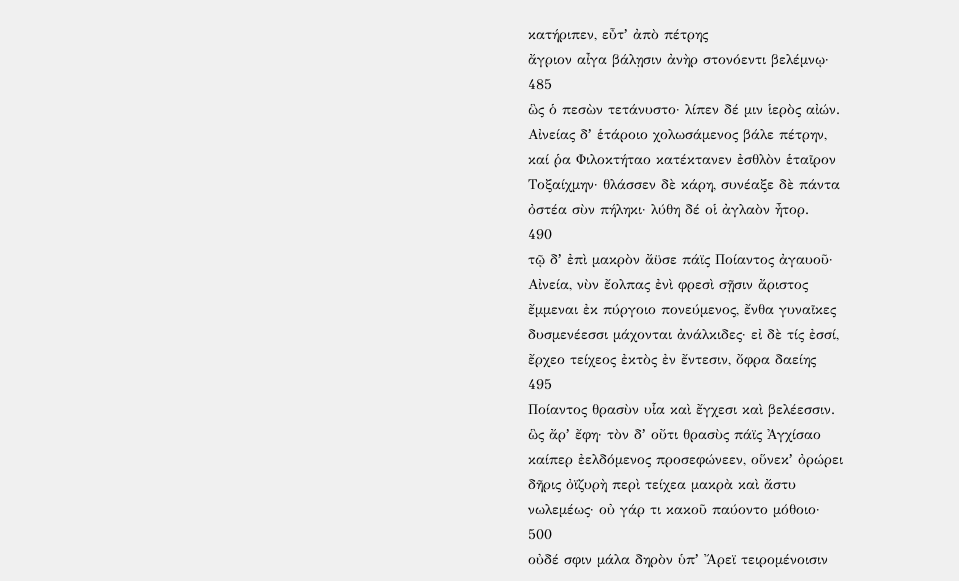κατήριπεν, εὖτʼ ἀπὸ πέτρης
ἄγριον αἶγα βάλῃσιν ἀνὴρ στονόεντι βελέμνῳ·
485
ὣς ὁ πεσὼν τετάνυστο· λίπεν δέ μιν ἱερὸς αἰών.
Αἰνείας δʼ ἑτάροιο χολωσάμενος βάλε πέτρην,
καί ῥα Φιλοκτήταο κατέκτανεν ἐσθλὸν ἑταῖρον
Τοξαίχμην· θλάσσεν δὲ κάρη, συνέαξε δὲ πάντα
ὀστέα σὺν πήληκι· λύθη δέ οἱ ἀγλαὸν ἦτορ.
490
τῷ δʼ ἐπὶ μακρὸν ἄϋσε πάϊς Ποίαντος ἀγαυοῦ·
Αἰνεία, νὺν ἔολπας ἐνὶ φρεσὶ σῇσιν ἄριστος
ἔμμεναι ἐκ πύργοιο πονεύμενος, ἔνθα γυναῖκες
δυσμενέεσσι μάχονται ἀνάλκιδες· εἰ δὲ τίς ἐσσί,
ἔρχεο τείχεος ἐκτὸς ἐν ἔντεσιν, ὄφρα δαείης
495
Ποίαντος θρασὺν υἷα καὶ ἔγχεσι καὶ βελέεσσιν.
ὣς ἄρʼ ἔφη· τὸν δʼ οὔτι θρασὺς πάϊς Ἀγχίσαο
καίπερ ἐελδόμενος προσεφώνεεν, οὕνεκʼ ὀρώρει
δῆρις ὀϊζυρὴ περὶ τείχεα μακρὰ καὶ ἄστυ
νωλεμέως· οὐ γάρ τι κακοῦ παύοντο μόθοιο·
500
οὐδέ σφιν μάλα δηρὸν ὑπʼ Ἄρεϊ τειρομένοισιν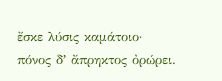ἔσκε λύσις καμάτοιο· πόνος δʼ ἄπρηκτος ὀρώρει.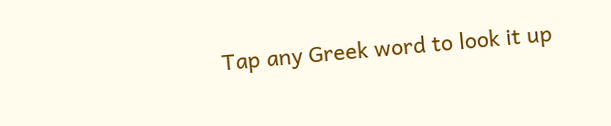Tap any Greek word to look it up